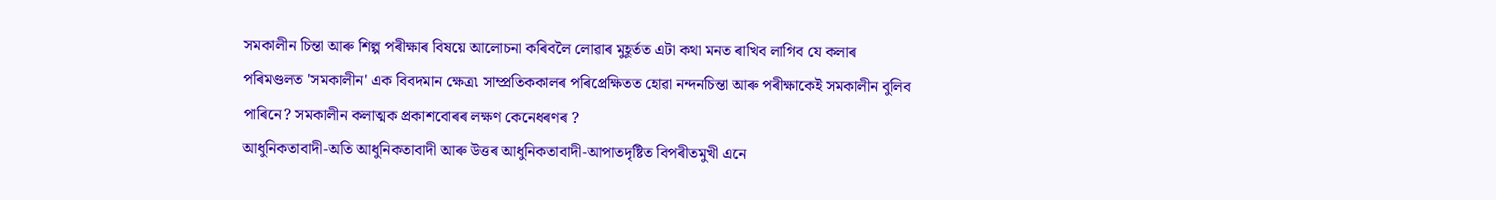সমকালীন চিন্তা আৰু শিল্প পৰীক্ষাৰ বিষয়ে আলোচনা কৰিবলৈ লোৱাৰ মুহূৰ্তত এটা কথা মনত ৰাখিব লাগিব যে কলাৰ পৰিমণ্ডলত 'সমকালীন' এক বিবদমান ক্ষেত্ৰ৷ সাম্প্ৰতিককালৰ পৰিপ্ৰেক্ষিতত হোৱা নন্দনচিন্তা আৰু পৰীক্ষাকেই সমকালীন বুলিব পাৰিনে? সমকালীন কলাত্মক প্ৰকাশবোৰৰ লক্ষণ কেনেধৰণৰ ?
আধুনিকতাবাদী-অতি আধুনিকতাবাদী আৰু উত্তৰ আধুনিকতাবাদী-আপাতদৃষ্টিত বিপৰীতমুখী এনে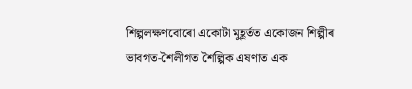শিল্পলক্ষণবোৰো একোটা মুহূৰ্তত একোজন শিল্পীৰ ভাবগত-শৈলীগত শৈল্পিক এষণাত এক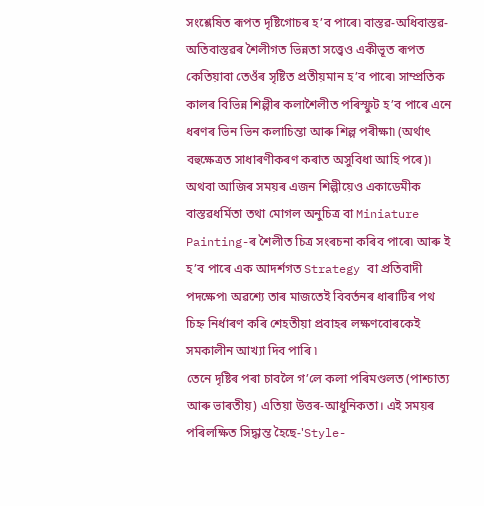সংশ্লেষিত ৰূপত দৃষ্টিগোচৰ হ’ব পাৰে৷ বাস্তৱ-অধিবাস্তৱ-অতিবাস্তৱৰ শৈলীগত ভিন্নতা সত্ত্বেও একীভূত ৰূপত কেতিয়াবা তেওঁৰ সৃষ্টিত প্ৰতীয়মান হ’ব পাৰে৷ সাম্প্ৰতিক কালৰ বিভিন্ন শিল্পীৰ কলাশৈলীত পৰিস্ফুট হ’ব পাৰে এনে ধৰণৰ ভিন ভিন কলাচিন্তা আৰু শিল্প পৰীক্ষা৷ (অৰ্থাৎ বহুক্ষেত্ৰত সাধাৰণীকৰণ কৰাত অসুবিধা আহি পৰে)৷ অথবা আজিৰ সময়ৰ এজন শিল্পীয়েও একাডেমীক বাস্তৱধৰ্মিতা তথা মোগল অনুচিত্ৰ বা Miniature Painting-ৰ শৈলীত চিত্ৰ সংৰচনা কৰিব পাৰে৷ আৰু ই হ’ব পাৰে এক আদৰ্শগত Strategy বা প্ৰতিবাদী পদক্ষেপ৷ অৱশ্যে তাৰ মাজতেই বিবৰ্তনৰ ধাৰাটিৰ পথ চিহ্ন নিৰ্ধাৰণ কৰি শেহতীয়া প্ৰবাহৰ লক্ষণবোৰকেই সমকালীন আখ্যা দিব পাৰি ৷
তেনে দৃষ্টিৰ পৰা চাবলৈ গ’লে কলা পৰিমণ্ডলত (পাশ্চাত্য আৰু ভাৰতীয়) এতিয়া উত্তৰ-আধুনিকতা। এই সময়ৰ পৰিলক্ষিত সিদ্ধান্ত হৈছে-'Style-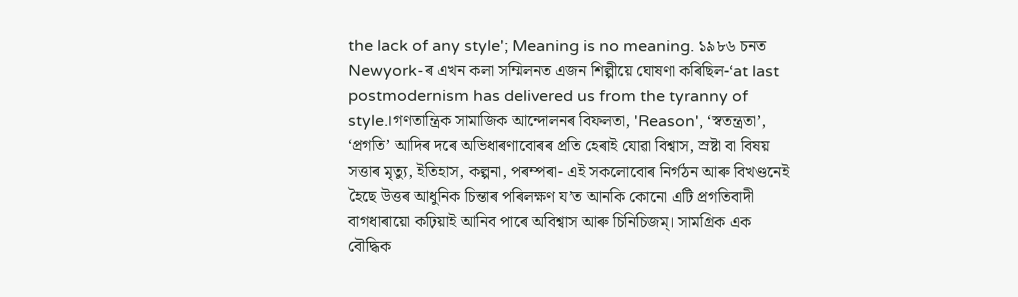the lack of any style'; Meaning is no meaning. ১৯৮৬ চনত Newyork-ৰ এখন কলা সম্মিলনত এজন শিল্পীয়ে ঘোষণা কৰিছিল-‘at last postmodernism has delivered us from the tyranny of style.।গণতান্ত্ৰিক সামাজিক আন্দোলনৰ বিফলতা, 'Reason', ‘স্বতন্ত্ৰতা’, ‘প্ৰগতি’ আদিৰ দৰে অভিধাৰণাবোৰৰ প্ৰতি হেৰাই যোৱা বিশ্বাস, স্ৰষ্টা বা বিষয় সত্তাৰ মৃত্যু, ইতিহাস, কল্পনা, পৰম্পৰা- এই সকলোবোৰ নিৰ্গঠন আৰু বিখণ্ডনেই হৈছে উত্তৰ আধুনিক চিন্তাৰ পৰিলক্ষণ য’ত আনকি কোনো এটি প্ৰগতিবাদী বাগধাৰায়ো কঢ়িয়াই আনিব পাৰে অবিশ্বাস আৰু চিনিচিজম্। সামগ্ৰিক এক বৌদ্ধিক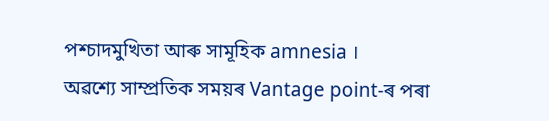পশ্চাদমুখিতা আৰু সামূহিক amnesia ।
অৱশ্যে সাম্প্ৰতিক সময়ৰ Vantage point-ৰ পৰা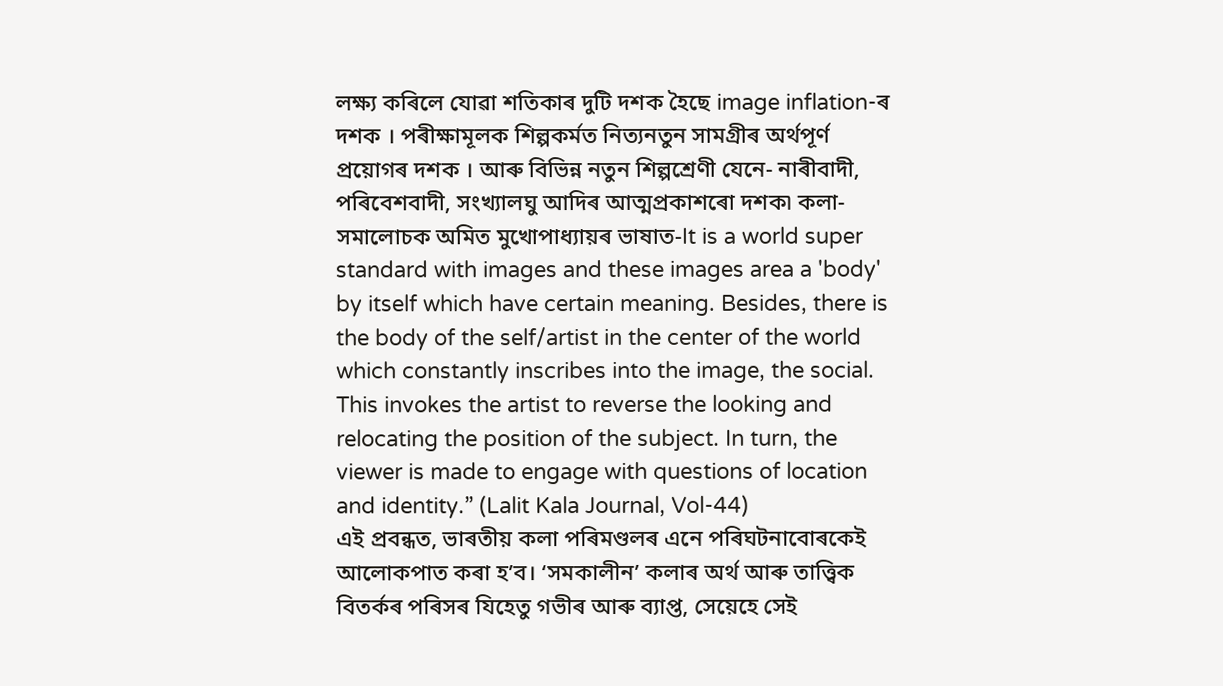লক্ষ্য কৰিলে যোৱা শতিকাৰ দুটি দশক হৈছে image inflation-ৰ দশক । পৰীক্ষামূলক শিল্পকৰ্মত নিত্যনতুন সামগ্ৰীৰ অৰ্থপূৰ্ণ প্ৰয়োগৰ দশক । আৰু বিভিন্ন নতুন শিল্পশ্ৰেণী যেনে- নাৰীবাদী, পৰিবেশবাদী, সংখ্যালঘু আদিৰ আত্মপ্ৰকাশৰো দশক৷ কলা-সমালোচক অমিত মুখোপাধ্যায়ৰ ভাষাত-It is a world super standard with images and these images area a 'body' by itself which have certain meaning. Besides, there is the body of the self/artist in the center of the world which constantly inscribes into the image, the social. This invokes the artist to reverse the looking and relocating the position of the subject. In turn, the viewer is made to engage with questions of location and identity.” (Lalit Kala Journal, Vol-44)
এই প্ৰবন্ধত, ভাৰতীয় কলা পৰিমণ্ডলৰ এনে পৰিঘটনাবোৰকেই আলোকপাত কৰা হ’ব। ‘সমকালীন’ কলাৰ অৰ্থ আৰু তাত্ত্বিক বিতৰ্কৰ পৰিসৰ যিহেতু গভীৰ আৰু ব্যাপ্ত, সেয়েহে সেই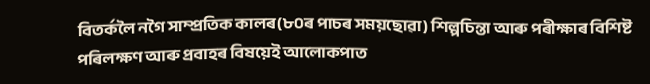বিতৰ্কলৈ নগৈ সাম্প্ৰতিক কালৰ(৮০ৰ পাচৰ সময়ছোৱা) শিল্পচিন্তা আৰু পৰীক্ষাৰ বিশিষ্ট পৰিলক্ষণ আৰু প্ৰবাহৰ বিষয়েই আলোকপাত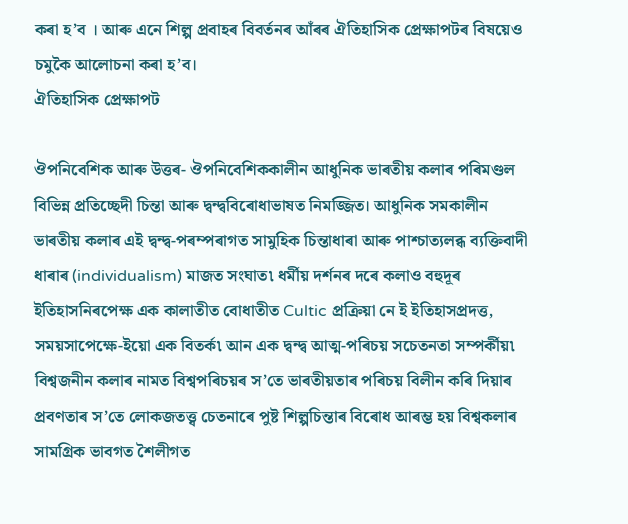কৰা হ’ব । আৰু এনে শিল্প প্ৰবাহৰ বিবৰ্তনৰ আঁৰৰ ঐতিহাসিক প্ৰেক্ষাপটৰ বিষয়েও চমুকৈ আলোচনা কৰা হ’ব।
ঐতিহাসিক প্ৰেক্ষাপট

ঔপনিবেশিক আৰু উত্তৰ- ঔপনিবেশিককালীন আধুনিক ভাৰতীয় কলাৰ পৰিমণ্ডল বিভিন্ন প্ৰতিচ্ছেদী চিন্তা আৰু দ্বন্দ্ববিৰোধাভাষত নিমজ্জিত। আধুনিক সমকালীন ভাৰতীয় কলাৰ এই দ্বন্দ্ব-পৰম্পৰাগত সামুহিক চিন্তাধাৰা আৰু পাশ্চাত্যলব্ধ ব্যক্তিবাদী ধাৰাৰ (individualism) মাজত সংঘাত৷ ধৰ্মীয় দৰ্শনৰ দৰে কলাও বহুদূৰ ইতিহাসনিৰপেক্ষ এক কালাতীত বোধাতীত Cultic প্ৰক্ৰিয়া নে ই ইতিহাসপ্ৰদত্ত, সময়সাপেক্ষে-ইয়ো এক বিতৰ্ক৷ আন এক দ্বন্দ্ব আত্ম-পৰিচয় সচেতনতা সম্পৰ্কীয়৷
বিশ্বজনীন কলাৰ নামত বিশ্বপৰিচয়ৰ স’তে ভাৰতীয়তাৰ পৰিচয় বিলীন কৰি দিয়াৰ প্ৰবণতাৰ স’তে লোকজতত্ত্ব চেতনাৰে পুষ্ট শিল্পচিন্তাৰ বিৰোধ আৰম্ভ হয় বিশ্বকলাৰ সামগ্ৰিক ভাবগত শৈলীগত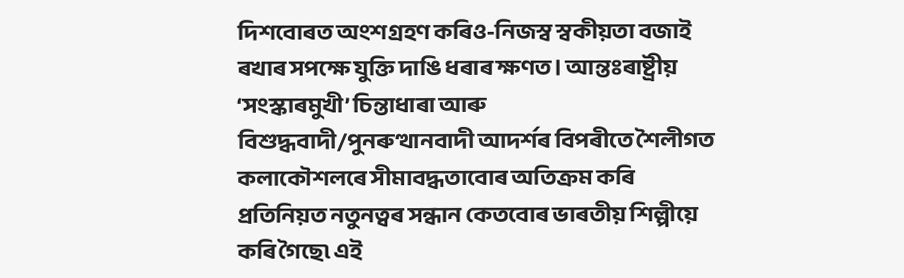দিশবোৰত অংশগ্ৰহণ কৰিও-নিজস্ব স্বকীয়তা বজাই ৰখাৰ সপক্ষে যুক্তি দাঙি ধৰাৰ ক্ষণত। আন্তঃৰাষ্ট্ৰীয় ‘সংস্কাৰমুখী’ চিন্তাধাৰা আৰু বিশুদ্ধবাদী/পুনৰুত্থানবাদী আদৰ্শৰ বিপৰীতে শৈলীগত কলাকৌশলৰে সীমাবদ্ধতাবোৰ অতিক্ৰম কৰি প্ৰতিনিয়ত নতুনত্বৰ সন্ধান কেতবোৰ ভাৰতীয় শিল্পীয়ে কৰি গৈছে৷ এই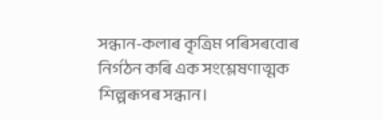সন্ধান-কলাৰ কৃত্ৰিম পৰিসৰবোৰ নিৰ্গঠন কৰি এক সংশ্লেষণাত্মক শিল্পৰূপৰ সন্ধান।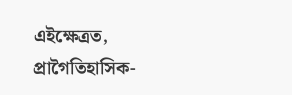এইক্ষেত্ৰত, প্ৰাগৈতিহাসিক-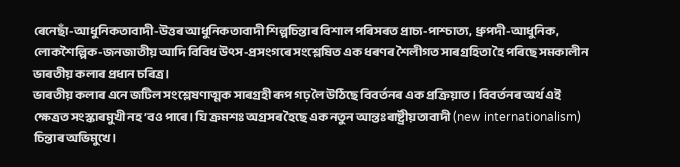ৰেনেছাঁ-আধুনিকতাবাদী-উত্তৰ আধুনিকতাবাদী শিল্পচিন্তাৰ বিশাল পৰিসৰত প্ৰাচ্য-পাশ্চাত্য, ধ্ৰুপদী-আধুনিক, লোকশৈল্পিক-জনজাতীয় আদি বিবিধ উৎস-প্ৰসংগৰে সংশ্লেষিত এক ধৰণৰ শৈলীগত সাৰগ্ৰহিতা হৈ পৰিছে সমকালীন ভাৰতীয় কলাৰ প্ৰধান চৰিত্ৰ।
ভাৰতীয় কলাৰ এনে জটিল সংশ্লেষণাত্মক সাৰগ্ৰহী ৰূপ গঢ় লৈ উঠিছে বিবৰ্তনৰ এক প্ৰক্ৰিয়াত। বিবৰ্তনৰ অৰ্থ এই ক্ষেত্ৰত সংস্কাৰমুখী নহ’বও পাৰে। যি ক্ৰমশঃ অগ্ৰসৰ হৈছে এক নতুন আন্তঃৰাষ্ট্ৰীয়তাবাদী (new internationalism) চিন্তাৰ অভিমুখে।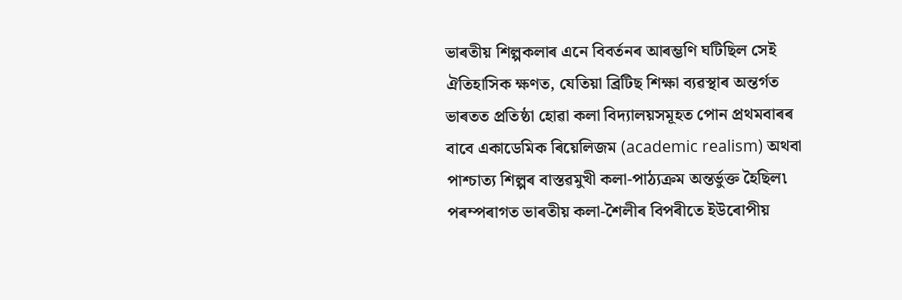ভাৰতীয় শিল্পকলাৰ এনে বিবৰ্তনৰ আৰম্ভণি ঘটিছিল সেই ঐতিহাসিক ক্ষণত, যেতিয়া ব্ৰিটিছ শিক্ষা ব্যৱস্থাৰ অন্তৰ্গত ভাৰতত প্ৰতিষ্ঠা হোৱা কলা বিদ্যালয়সমূহত পোন প্ৰথমবাৰৰ বাবে একাডেমিক ৰিয়েলিজম (academic realism) অথবা পাশ্চাত্য শিল্পৰ বাস্তৱমুখী কলা-পাঠ্যক্ৰম অন্তৰ্ভুক্ত হৈছিল৷ পৰম্পৰাগত ভাৰতীয় কলা-শৈলীৰ বিপৰীতে ইউৰোপীয়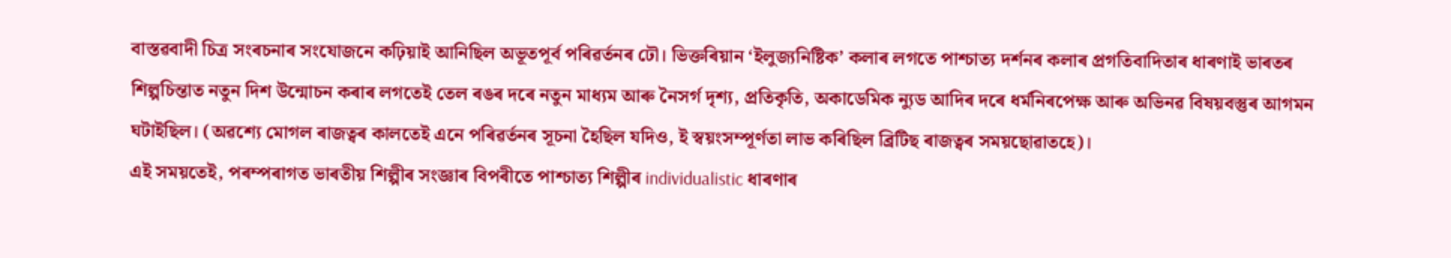বাস্তৱবাদী চিত্ৰ সংৰচনাৰ সংযোজনে কঢ়িয়াই আনিছিল অভূতপূৰ্ব পৰিৱৰ্তনৰ ঢৌ। ভিক্তৰিয়ান ‘ইলুজ্যনিষ্টিক’ কলাৰ লগতে পাশ্চাত্য দৰ্শনৰ কলাৰ প্ৰগতিবাদিতাৰ ধাৰণাই ভাৰতৰ শিল্পচিন্তাত নতুন দিশ উন্মোচন কৰাৰ লগতেই তেল ৰঙৰ দৰে নতুন মাধ্যম আৰু নৈসৰ্গ দৃশ্য, প্ৰতিকৃতি, অকাডেমিক ন্যুড আদিৰ দৰে ধৰ্মনিৰপেক্ষ আৰু অভিনৱ বিষয়বস্তুৰ আগমন ঘটাইছিল। (অৱশ্যে মোগল ৰাজত্বৰ কালতেই এনে পৰিৱৰ্তনৰ সূচনা হৈছিল যদিও, ই স্বয়ংসম্পূৰ্ণতা লাভ কৰিছিল ব্ৰিটিছ ৰাজত্বৰ সময়ছোৱাতহে)।
এই সময়তেই, পৰম্পৰাগত ভাৰতীয় শিল্পীৰ সংজ্ঞাৰ বিপৰীতে পাশ্চাত্য শিল্পীৰ individualistic ধাৰণাৰ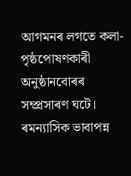আগমনৰ লগতে কলা-পৃষ্ঠপোষণকাৰী অনুষ্ঠানবোৰৰ সম্প্ৰসাৰণ ঘটে। ৰমন্যাসিক ভাবাপন্ন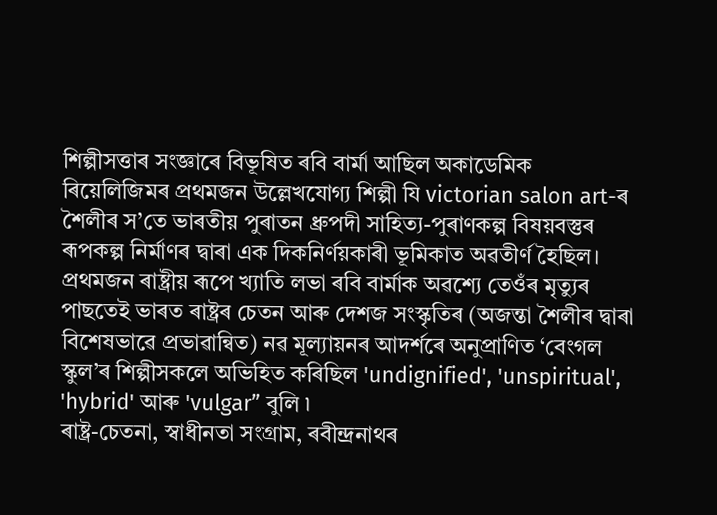শিল্পীসত্তাৰ সংজ্ঞাৰে বিভূষিত ৰবি বাৰ্মা আছিল অকাডেমিক ৰিয়েলিজিমৰ প্ৰথমজন উল্লেখযোগ্য শিল্পী যি victorian salon art-ৰ শৈলীৰ স’তে ভাৰতীয় পুৰাতন ধ্ৰুপদী সাহিত্য-পুৰাণকল্প বিষয়বস্তুৰ ৰূপকল্প নিৰ্মাণৰ দ্বাৰা এক দিকনিৰ্ণয়কাৰী ভূমিকাত অৱতীৰ্ণ হৈছিল। প্ৰথমজন ৰাষ্ট্ৰীয় ৰূপে খ্যাতি লভা ৰবি বাৰ্মাক অৱশ্যে তেওঁৰ মৃত্যুৰ পাছতেই ভাৰত ৰাষ্ট্ৰৰ চেতন আৰু দেশজ সংস্কৃতিৰ (অজন্তা শৈলীৰ দ্বাৰা বিশেষভাৱে প্ৰভাৱান্বিত) নৱ মূল্যায়নৰ আদৰ্শৰে অনুপ্ৰাণিত ‘বেংগল স্কুল’ৰ শিল্পীসকলে অভিহিত কৰিছিল 'undignified', 'unspiritual', 'hybrid' আৰু 'vulgar” বুলি ৷
ৰাষ্ট্ৰ-চেতনা, স্বাধীনতা সংগ্ৰাম, ৰবীন্দ্ৰনাথৰ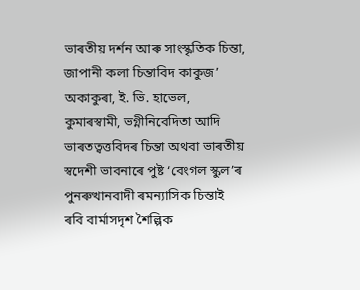ভাৰতীয় দৰ্শন আৰু সাংস্কৃতিক চিন্তা, জাপানী কলা চিন্তাবিদ কাকুজ’ অকাকুৰা, ই. ভি. হাভেল, কুমাৰস্বামী, ভগ্নীনিবেদিতা আদি ভাৰতত্বত্তবিদৰ চিন্তা অথবা ভাৰতীয় স্বদেশী ভাবনাৰে পুষ্ট ‘বেংগল স্কুল’ৰ পুনৰুত্থানবাদী ৰমন্যাসিক চিন্তাই ৰবি বাৰ্মাসদৃশ শৈল্পিক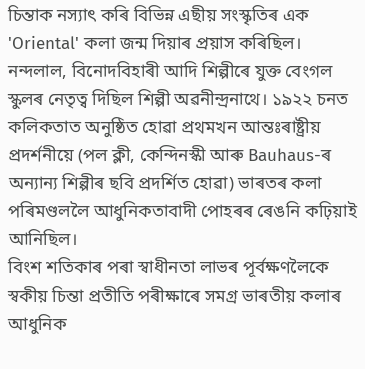চিন্তাক নস্যাৎ কৰি বিভিন্ন এছীয় সংস্কৃতিৰ এক 'Oriental' কলা জন্ম দিয়াৰ প্ৰয়াস কৰিছিল। নন্দলাল, বিনোদবিহাৰী আদি শিল্পীৰে যুক্ত বেংগল স্কুলৰ নেতৃত্ব দিছিল শিল্পী অৱনীন্দ্ৰনাথে। ১৯২২ চনত কলিকতাত অনুষ্ঠিত হোৱা প্ৰথমখন আন্তঃৰাষ্ট্ৰীয় প্ৰদৰ্শনীয়ে (পল ক্লী, কেন্দিনস্কী আৰু Bauhaus-ৰ অন্যান্য শিল্পীৰ ছবি প্ৰদৰ্শিত হোৱা) ভাৰতৰ কলা পৰিমণ্ডললৈ আধুনিকতাবাদী পোহৰৰ ৰেঙনি কঢ়িয়াই আনিছিল।
বিংশ শতিকাৰ পৰা স্বাধীনতা লাভৰ পূৰ্বক্ষণলৈকে স্বকীয় চিন্তা প্ৰতীতি পৰীক্ষাৰে সমগ্ৰ ভাৰতীয় কলাৰ আধুনিক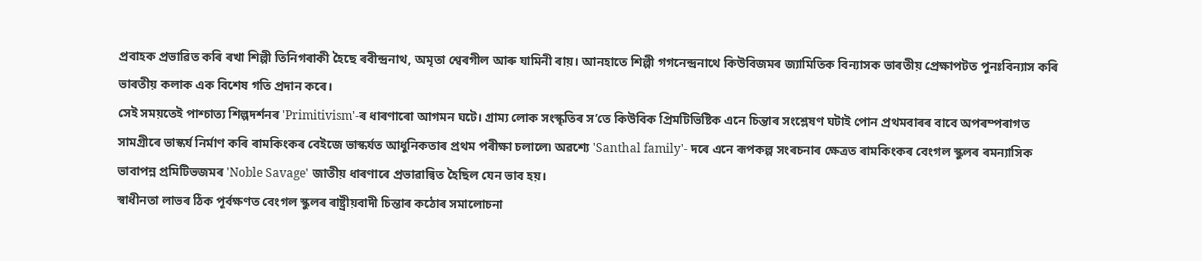প্ৰবাহক প্ৰভাৱিত কৰি ৰখা শিল্পী তিনিগৰাকী হৈছে ৰবীন্দ্ৰনাথ, অমৃতা শ্বেৰগীল আৰু যামিনী ৰায়। আনহাতে শিল্পী গগনেন্দ্ৰনাথে কিউবিজমৰ জ্যামিতিক বিন্যাসক ভাৰতীয় প্ৰেক্ষাপটত পুনঃবিন্যাস কৰি ভাৰতীয় কলাক এক বিশেষ গতি প্ৰদান কৰে।
সেই সময়তেই পাশ্চাত্য শিল্পদৰ্শনৰ 'Primitivism'-ৰ ধাৰণাৰো আগমন ঘটে। গ্ৰাম্য লোক সংস্কৃতিৰ স’তে কিউবিক প্ৰিমটিভিষ্টিক এনে চিন্তাৰ সংশ্লেষণ ঘটাই পোন প্ৰথমবাৰৰ বাবে অপৰম্পৰাগত সামগ্ৰীৰে ভাস্কৰ্য নিৰ্মাণ কৰি ৰামকিংকৰ বেইজে ভাস্কৰ্যত আধুনিকতাৰ প্ৰথম পৰীক্ষা চলালে৷ অৱশ্যে 'Santhal family'- দৰে এনে ৰূপকল্প সংৰচনাৰ ক্ষেত্ৰত ৰামকিংকৰ বেংগল স্কুলৰ ৰমন্যাসিক ভাবাপন্ন প্ৰমিটিভজমৰ 'Noble Savage' জাতীয় ধাৰণাৰে প্ৰভাৱান্বিত হৈছিল যেন ভাব হয়।
স্বাধীনতা লাভৰ ঠিক পূৰ্বক্ষণত বেংগল স্কুলৰ ৰাষ্ট্ৰীয়বাদী চিন্তাৰ কঠোৰ সমালোচনা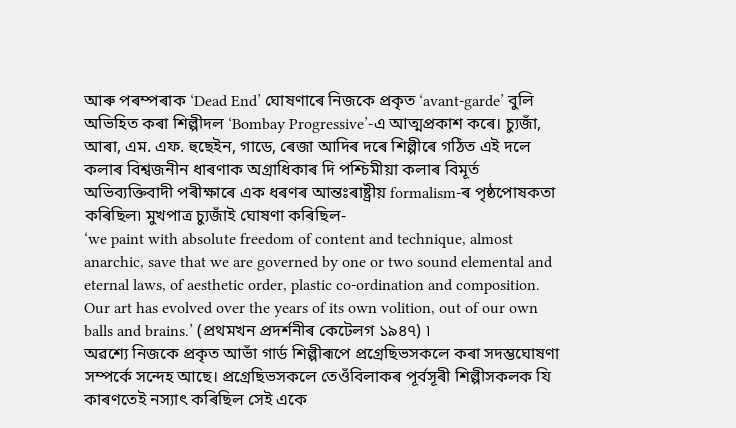আৰু পৰম্পৰাক ‘Dead End’ ঘোষণাৰে নিজকে প্ৰকৃত ‘avant-garde’ বুলি অভিহিত কৰা শিল্পীদল ‘Bombay Progressive’-এ আত্মপ্ৰকাশ কৰে। চ্যুজাঁ, আৰা, এম. এফ. হুছেইন, গাডে, ৰেজা আদিৰ দৰে শিল্পীৰে গঠিত এই দলে কলাৰ বিশ্বজনীন ধাৰণাক অগ্ৰাধিকাৰ দি পশ্চিমীয়া কলাৰ বিমূৰ্ত অভিব্যক্তিবাদী পৰীক্ষাৰে এক ধৰণৰ আন্তঃৰাষ্ট্ৰীয় formalism-ৰ পৃষ্ঠপোষকতা কৰিছিল৷ মুখপাত্ৰ চ্যুজাঁই ঘোষণা কৰিছিল-
‘we paint with absolute freedom of content and technique, almost anarchic, save that we are governed by one or two sound elemental and eternal laws, of aesthetic order, plastic co-ordination and composition. Our art has evolved over the years of its own volition, out of our own balls and brains.’ (প্ৰথমখন প্ৰদৰ্শনীৰ কেটেলগ ১৯৪৭) ৷
অৱশ্যে নিজকে প্ৰকৃত আভাঁ গাৰ্ড শিল্পীৰূপে প্ৰগ্ৰেছিভসকলে কৰা সদম্ভঘোষণা সম্পৰ্কে সন্দেহ আছে। প্ৰগ্ৰেছিভসকলে তেওঁবিলাকৰ পূৰ্বসূৰী শিল্পীসকলক যি কাৰণতেই নস্যাৎ কৰিছিল সেই একে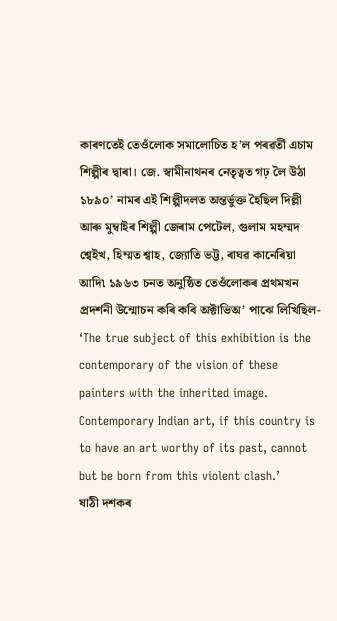কাৰণতেই তেওঁলোক সমালোচিত হ’ল পৰৱৰ্তী এচাম শিল্পীৰ দ্বাৰা। জে. স্বামীনাথনৰ নেতৃত্বত গঢ় লৈ উঠা ১৮৯০’ নামৰ এই শিল্পীদলত অন্তৰ্ভুক্ত হৈছিল দিল্লী আৰু মুম্বাইৰ শিল্পী জেৰাম পেটেল, গুলাম মহম্মদ শ্বেইখ, হিম্মত শ্বাহ, জ্যোতি ভট্ট, ৰাঘৱ কানেৰিয়া আদি৷ ১৯৬৩ চনত অনুষ্ঠিত তেওঁলোকৰ প্ৰথমখন প্ৰদৰ্শনী উন্মোচন কৰি কবি অক্টাভিঅ’ পাঝে লিখিছিল- ‘The true subject of this exhibition is the contemporary of the vision of these painters with the inherited image. Contemporary Indian art, if this country is to have an art worthy of its past, cannot but be born from this violent clash.’
ষাঠী দশকৰ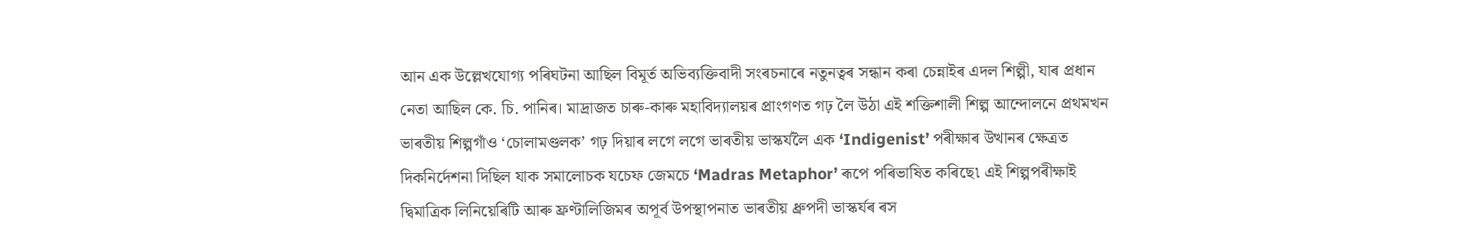আন এক উল্লেখযোগ্য পৰিঘটনা আছিল বিমূৰ্ত অভিব্যক্তিবাদী সংৰচনাৰে নতুনত্বৰ সন্ধান কৰা চেন্নাইৰ এদল শিল্পী, যাৰ প্ৰধান নেতা আছিল কে. চি. পানিৰ। মাদ্ৰাজত চাৰু-কাৰু মহাবিদ্যালয়ৰ প্ৰাংগণত গঢ় লৈ উঠা এই শক্তিশালী শিল্প আন্দোলনে প্ৰথমখন ভাৰতীয় শিল্পগাঁও ‘চোলামণ্ডলক’ গঢ় দিয়াৰ লগে লগে ভাৰতীয় ভাস্কৰ্যলৈ এক ‘Indigenist’ পৰীক্ষাৰ উত্থানৰ ক্ষেত্ৰত দিকনিৰ্দেশনা দিছিল যাক সমালোচক যচেফ জেমচে ‘Madras Metaphor’ ৰূপে পৰিভাষিত কৰিছে৷ এই শিল্পপৰীক্ষাই দ্বিমাত্ৰিক লিনিয়েৰিটি আৰু ফ্ৰণ্টালিজিমৰ অপূৰ্ব উপস্থাপনাত ভাৰতীয় ধ্ৰুপদী ভাস্কৰ্যৰ ৰস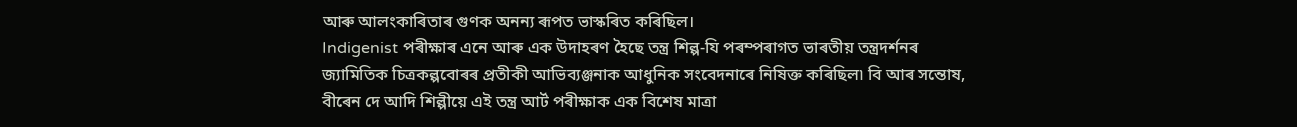আৰু আলংকাৰিতাৰ গুণক অনন্য ৰূপত ভাস্কৰিত কৰিছিল।
Indigenist পৰীক্ষাৰ এনে আৰু এক উদাহৰণ হৈছে তন্ত্ৰ শিল্প-যি পৰম্পৰাগত ভাৰতীয় তন্ত্ৰদৰ্শনৰ জ্যামিতিক চিত্ৰকল্পবোৰৰ প্ৰতীকী আভিব্যঞ্জনাক আধুনিক সংবেদনাৰে নিষিক্ত কৰিছিল৷ বি আৰ সন্তোষ, বীৰেন দে আদি শিল্পীয়ে এই তন্ত্ৰ আৰ্ট পৰীক্ষাক এক বিশেষ মাত্ৰা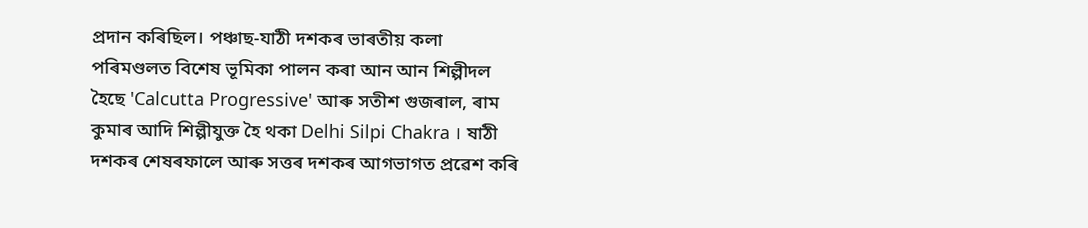প্ৰদান কৰিছিল। পঞ্চাছ-যাঠী দশকৰ ভাৰতীয় কলা পৰিমণ্ডলত বিশেষ ভূমিকা পালন কৰা আন আন শিল্পীদল হৈছে 'Calcutta Progressive' আৰু সতীশ গুজৰাল, ৰাম কুমাৰ আদি শিল্পীযুক্ত হৈ থকা Delhi Silpi Chakra । ষাঠী দশকৰ শেষৰফালে আৰু সত্তৰ দশকৰ আগভাগত প্ৰৱেশ কৰি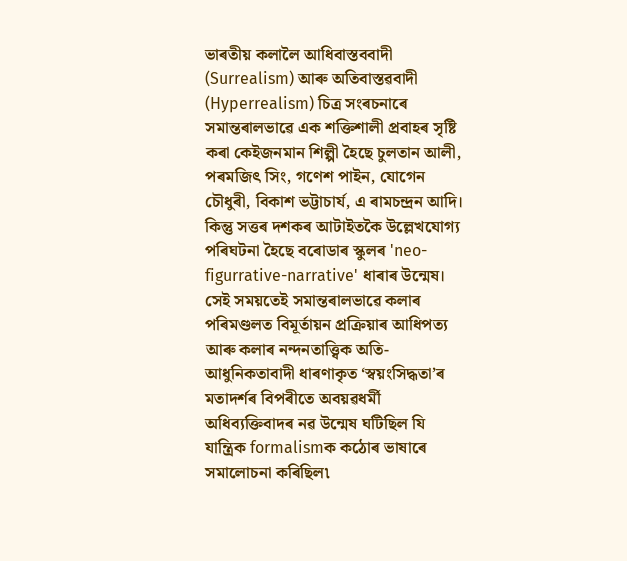ভাৰতীয় কলালৈ আধিবাস্তববাদী (Surrealism) আৰু অতিবাস্তৱবাদী (Hyperrealism) চিত্ৰ সংৰচনাৰে সমান্তৰালভাৱে এক শক্তিশালী প্ৰবাহৰ সৃষ্টি কৰা কেইজনমান শিল্পী হৈছে চুলতান আলী, পৰমজিৎ সিং, গণেশ পাইন, যোগেন চৌধুৰী, বিকাশ ভট্টাচাৰ্য, এ ৰামচন্দ্ৰন আদি। কিন্তু সত্তৰ দশকৰ আটাইতকৈ উল্লেখযোগ্য পৰিঘটনা হৈছে বৰোডাৰ স্কুলৰ 'neo-figurrative-narrative' ধাৰাৰ উন্মেষ। সেই সময়তেই সমান্তৰালভাৱে কলাৰ পৰিমণ্ডলত বিমূৰ্তায়ন প্ৰক্ৰিয়াৰ আধিপত্য আৰু কলাৰ নন্দনতাত্ত্বিক অতি-আধুনিকতাবাদী ধাৰণাকৃত ‘স্বয়ংসিদ্ধতা’ৰ মতাদৰ্শৰ বিপৰীতে অবয়ৱধৰ্মী অধিব্যক্তিবাদৰ নৱ উন্মেষ ঘটিছিল যি যান্ত্ৰিক formalismক কঠোৰ ভাষাৰে সমালোচনা কৰিছিল৷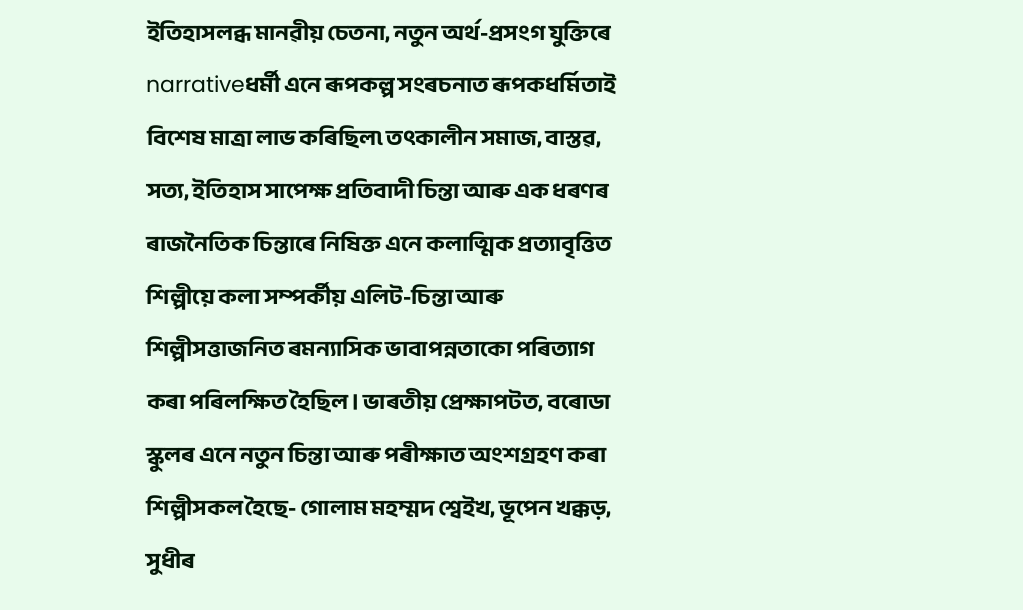ইতিহাসলব্ধ মানৱীয় চেতনা, নতুন অৰ্থ-প্ৰসংগ যুক্তিৰে narrativeধৰ্মী এনে ৰূপকল্প সংৰচনাত ৰূপকধৰ্মিতাই বিশেষ মাত্ৰা লাভ কৰিছিল৷ তৎকালীন সমাজ, বাস্তৱ, সত্য, ইতিহাস সাপেক্ষ প্ৰতিবাদী চিন্তা আৰু এক ধৰণৰ ৰাজনৈতিক চিন্তাৰে নিষিক্ত এনে কলাত্মিক প্ৰত্যাবৃত্তিত শিল্পীয়ে কলা সম্পৰ্কীয় এলিট-চিন্তা আৰু শিল্পীসত্তাজনিত ৰমন্যাসিক ভাবাপন্নতাকো পৰিত্যাগ কৰা পৰিলক্ষিত হৈছিল। ভাৰতীয় প্ৰেক্ষাপটত, বৰোডা স্কুলৰ এনে নতুন চিন্তা আৰু পৰীক্ষাত অংশগ্ৰহণ কৰা শিল্পীসকল হৈছে- গোলাম মহম্মদ শ্বেইখ, ভূপেন খক্কড়, সুধীৰ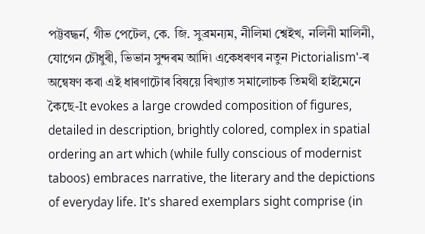পট্টবদ্ধৰ্ন, গীভ পেটেল, কে. জি. সুব্ৰমন্যম, নীলিমা শ্বেইখ, নলিনী মালিনী, যোগেন চৌধুৰী, ভিভান সুন্দৰম আদি৷ একেধৰণৰ নতুন Pictorialism'-ৰ অন্বেষণ কৰা এই ধাৰণাটোৰ বিষয়ে বিখ্যাত সমালোচক তিমথী হাইমেনে কৈছে-It evokes a large crowded composition of figures, detailed in description, brightly colored, complex in spatial ordering an art which (while fully conscious of modernist taboos) embraces narrative, the literary and the depictions of everyday life. It's shared exemplars sight comprise (in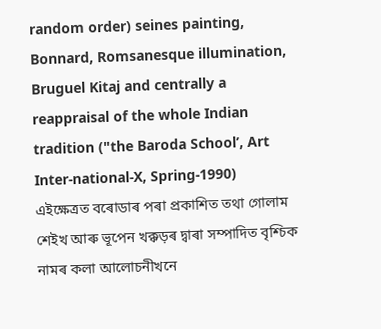random order) seines painting, Bonnard, Romsanesque illumination, Bruguel Kitaj and centrally a reappraisal of the whole Indian tradition ("the Baroda School’, Art Inter-national-X, Spring-1990)
এইক্ষেত্ৰত বৰোডাৰ পৰা প্ৰকাশিত তথা গোলাম শেইখ আৰু ভূপেন খক্কড়ৰ দ্বাৰা সম্পাদিত বৃশ্চিক নামৰ কলা আলোচনীখনে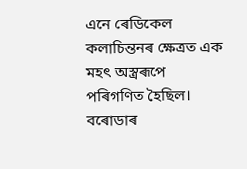এনে ৰেডিকেল কলাচিন্তনৰ ক্ষেত্ৰত এক মহৎ অস্ত্ৰৰূপে পৰিগণিত হৈছিল। বৰোডাৰ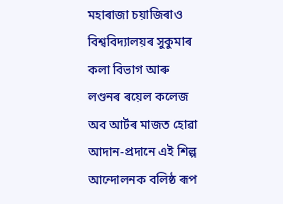মহাৰাজা চয়াজিৰাও বিশ্ববিদ্যালয়ৰ সুকুমাৰ কলা বিভাগ আৰু লণ্ডনৰ ৰয়েল কলেজ অব আৰ্টৰ মাজত হোৱা আদান-প্ৰদানে এই শিল্প আন্দোলনক বলিষ্ঠ ৰূপ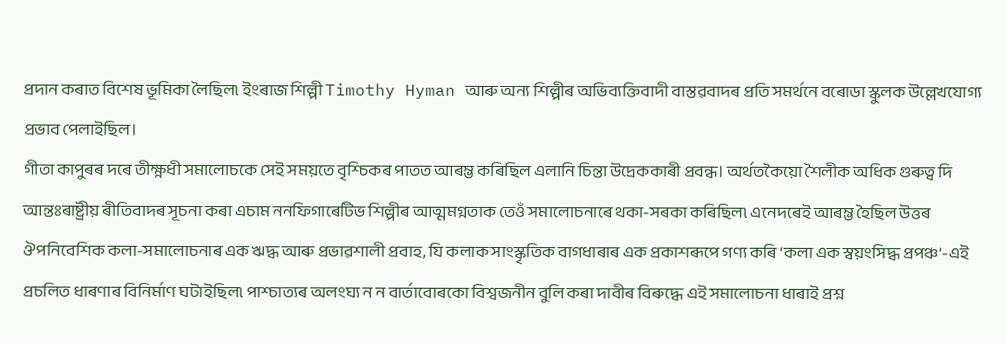প্ৰদান কৰাত বিশেষ ভূমিকা লৈছিল৷ ইংৰাজ শিল্পী Timothy Hyman আৰু অন্য শিল্পীৰ অভিব্যক্তিবাদী বাস্তৱবাদৰ প্ৰতি সমৰ্থনে বৰোডা স্কুলক উল্লেখযোগ্য প্ৰভাব পেলাইছিল।
গীতা কাপুৰৰ দৰে তীক্ষ্ণধী সমালোচকে সেই সময়তে বৃশ্চিকৰ পাতত আৰম্ভ কৰিছিল এলানি চিন্তা উদ্ৰেককাৰী প্ৰবন্ধ। অৰ্থতকৈয়ো শৈলীক অধিক গুৰুত্ব দি আন্তঃৰাষ্ট্ৰীয় ৰীতিবাদৰ সূচনা কৰা এচাম ননফিগাৰেটিভ শিল্পীৰ আত্মমগ্নতাক তেওঁ সমালোচনাৰে থকা-সৰকা কৰিছিল৷ এনেদৰেই আৰম্ভ হৈছিল উত্তৰ ঔপনিবেশিক কলা-সমালোচনাৰ এক ঋদ্ধ আৰু প্ৰভাৱশালী প্ৰবাহ, যি কলাক সাংস্কৃতিক বাগধাৰাৰ এক প্ৰকাশৰূপে গণ্য কৰি ‘কলা এক স্বয়ংসিদ্ধ প্ৰপঞ্চ’-এই প্ৰচলিত ধাৰণাৰ বিনিৰ্মাণ ঘটাইছিল৷ পাশ্চাত্যৰ অলংঘ্য ন ন বাৰ্তাবোৰকো বিশ্বজনীন বুলি কৰা দাবীৰ বিৰুদ্ধে এই সমালোচনা ধাৰাই প্ৰশ্ন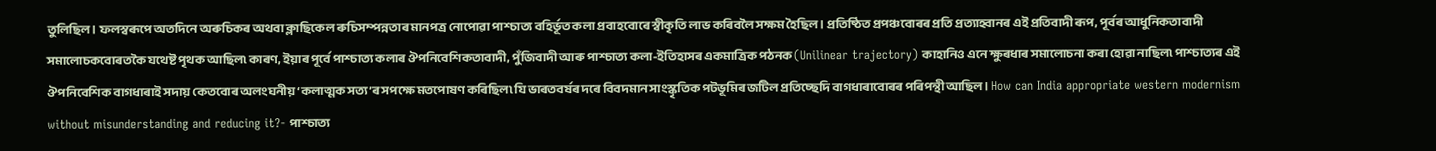তুলিছিল। ফলস্বৰূপে অতদিনে অৰুচিকৰ অথবা ক্লাছিকেল ৰুচিসম্পন্নতাৰ মানপত্ৰ নোপোৱা পাশ্চাত্য বহিৰ্ভূত কলা প্ৰবাহবোৰে স্বীকৃতি লাভ কৰিবলৈ সক্ষম হৈছিল। প্ৰতিষ্ঠিত প্ৰপঞ্চবোৰৰ প্ৰতি প্ৰত্যাহ্বানৰ এই প্ৰতিবাদী ৰূপ, পূৰ্বৰ আধুনিকতাবাদী সমালোচকবোৰতকৈ যথেষ্ট পৃথক আছিল৷ কাৰণ, ইয়াৰ পূৰ্বে পাশ্চাত্য কলাৰ ঔপনিবেশিকতাবাদী, পুঁজিবাদী আৰু পাশ্চাত্য কলা-ইতিহাসৰ একমাত্ৰিক পঠনক (Unilinear trajectory) কাহানিও এনে ক্ষুৰধাৰ সমালোচনা কৰা হোৱা নাছিল৷ পাশ্চাত্যৰ এই ঔপনিবেশিক বাগধাৰাই সদায় কেতবোৰ অলংঘনীয় ‘কলাত্মক সত্য’ৰ সপক্ষে মতপোষণ কৰিছিল৷ যি ভাৰতবৰ্ষৰ দৰে বিবদমান সাংস্কৃতিক পটভূমিৰ জটিল প্ৰতিচ্ছেদি বাগধাৰাবোৰৰ পৰিপন্থী আছিল । How can India appropriate western modernism without misunderstanding and reducing it?- পাশ্চাত্য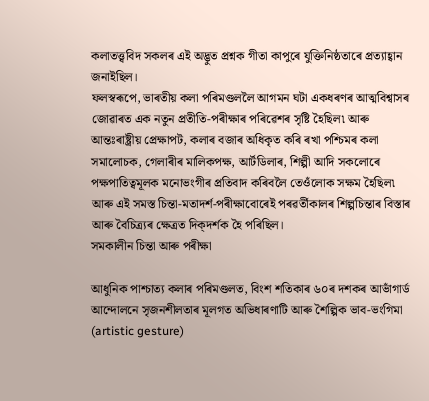কলাতত্ত্ববিদ সকলৰ এই অদ্ভুত প্ৰশ্নক গীতা কাপুৰে যুক্তিনিষ্ঠতাৰে প্ৰত্যাহ্বান জনাইছিল।
ফলস্বৰূপে, ভাৰতীয় কলা পৰিমণ্ডললৈ আগমন ঘটা একধৰণৰ আত্মবিশ্বাসৰ জোৱাৰত এক নতুন প্ৰতীতি-পৰীক্ষাৰ পৰিৱেশৰ সৃষ্টি হৈছিল৷ আৰু আন্তঃৰাষ্ট্ৰীয় প্ৰেক্ষাপট, কলাৰ বজাৰ অধিকৃত কৰি ৰখা পশ্চিমৰ কলা সমালোচক, গেলাৰীৰ মালিকপক্ষ, আৰ্টডিলাৰ, শিল্পী আদি সকলোৰে পক্ষপাতিত্বমূলক মনোভংগীৰ প্ৰতিবাদ কৰিবলৈ তেওঁলোক সক্ষম হৈছিল৷ আৰু এই সমস্ত চিন্তা-মতাদৰ্শ-পৰীক্ষাবোৰেই পৰৱৰ্তীকালৰ শিল্পচিন্তাৰ বিস্তাৰ আৰু বৈচিত্ৰ্যৰ ক্ষেত্ৰত দিক্দৰ্শক হৈ পৰিছিল।
সমকালীন চিন্তা আৰু পৰীক্ষা

আধুনিক পাশ্চাত্য কলাৰ পৰিমণ্ডলত, বিংশ শতিকাৰ ৬০ৰ দশকৰ আভাঁগাৰ্ড আন্দোলনে সৃজনশীলতাৰ মূলগত অভিধাৰণাটি আৰু শৈল্পিক ভাব-ভংগিমা (artistic gesture)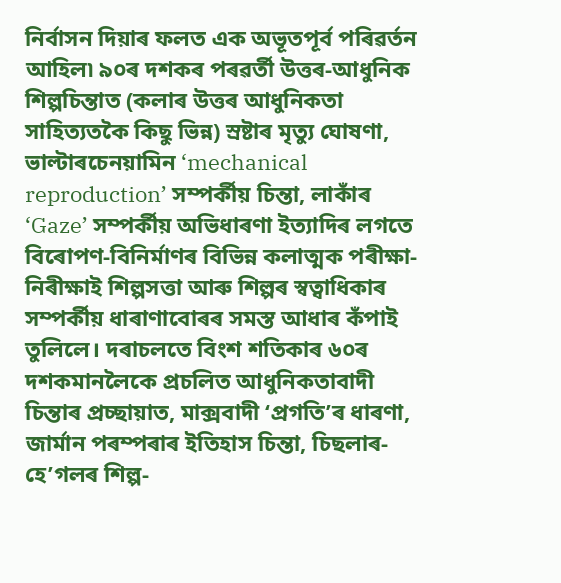নিৰ্বাসন দিয়াৰ ফলত এক অভূতপূৰ্ব পৰিৱৰ্তন আহিল৷ ৯০ৰ দশকৰ পৰৱৰ্তী উত্তৰ-আধুনিক শিল্পচিন্তাত (কলাৰ উত্তৰ আধুনিকতা সাহিত্যতকৈ কিছু ভিন্ন) স্ৰষ্টাৰ মৃত্যু ঘোষণা, ভাল্টাৰচেনয়ামিন ‘mechanical reproduction’ সম্পৰ্কীয় চিন্তা, লাকাঁৰ ‘Gaze’ সম্পৰ্কীয় অভিধাৰণা ইত্যাদিৰ লগতে বিৰোপণ-বিনিৰ্মাণৰ বিভিন্ন কলাত্মক পৰীক্ষা-নিৰীক্ষাই শিল্পসত্তা আৰু শিল্পৰ স্বত্বাধিকাৰ সম্পৰ্কীয় ধাৰাণাবোৰৰ সমস্ত আধাৰ কঁপাই তুলিলে। দৰাচলতে বিংশ শতিকাৰ ৬০ৰ দশকমানলৈকে প্ৰচলিত আধুনিকতাবাদী চিন্তাৰ প্ৰচ্ছায়াত, মাক্সবাদী ‘প্ৰগতি’ৰ ধাৰণা, জাৰ্মান পৰম্পৰাৰ ইতিহাস চিন্তা, চিছলাৰ-হে’গলৰ শিল্প-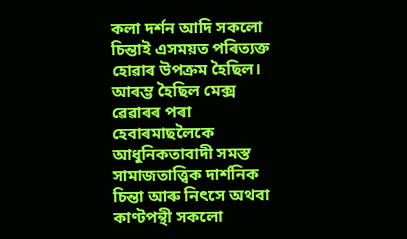কলা দৰ্শন আদি সকলো চিন্তাই এসময়ত পৰিত্যক্ত হোৱাৰ উপক্ৰম হৈছিল। আৰম্ভ হৈছিল মেক্স ৱেৱাৰৰ পৰা হেবাৰমাছলৈকে আধুনিকতাবাদী সমস্ত সামাজতাত্ত্বিক দাৰ্শনিক চিন্তা আৰু নিৎসে অথবা কাণ্টপন্থী সকলো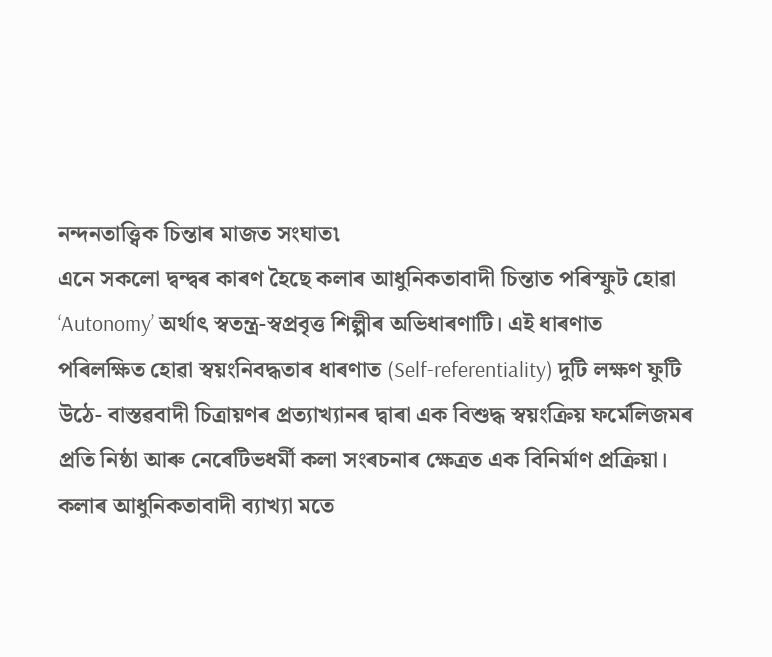নন্দনতাত্ত্বিক চিন্তাৰ মাজত সংঘাত৷
এনে সকলো দ্বন্দ্বৰ কাৰণ হৈছে কলাৰ আধুনিকতাবাদী চিন্তাত পৰিস্ফুট হোৱা ‘Autonomy’ অৰ্থাৎ স্বতন্ত্ৰ-স্বপ্ৰবৃত্ত শিল্পীৰ অভিধাৰণাটি। এই ধাৰণাত পৰিলক্ষিত হোৱা স্বয়ংনিবদ্ধতাৰ ধাৰণাত (Self-referentiality) দুটি লক্ষণ ফুটি উঠে- বাস্তৱবাদী চিত্ৰায়ণৰ প্ৰত্যাখ্যানৰ দ্বাৰা এক বিশুদ্ধ স্বয়ংক্ৰিয় ফৰ্মেলিজমৰ প্ৰতি নিষ্ঠা আৰু নেৰেটিভধৰ্মী কলা সংৰচনাৰ ক্ষেত্ৰত এক বিনিৰ্মাণ প্ৰক্ৰিয়া।
কলাৰ আধুনিকতাবাদী ব্যাখ্যা মতে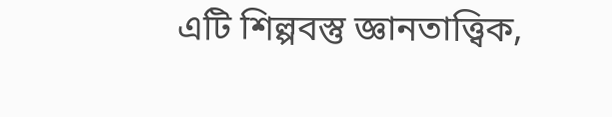এটি শিল্পবস্তু জ্ঞানতাত্ত্বিক,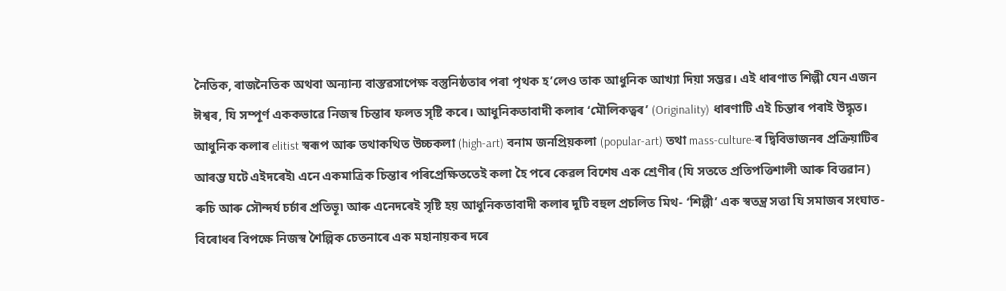নৈতিক, ৰাজনৈতিক অথবা অন্যান্য বাস্তৱসাপেক্ষ বস্তুনিষ্ঠতাৰ পৰা পৃথক হ’লেও তাক আধুনিক আখ্যা দিয়া সম্ভৱ। এই ধাৰণাত শিল্পী যেন এজন ঈশ্বৰ, যি সম্পূৰ্ণ এককভাৱে নিজস্ব চিন্তাৰ ফলত সৃষ্টি কৰে। আধুনিকতাবাদী কলাৰ ‘মৌলিকত্বৰ’ (Originality) ধাৰণাটি এই চিন্তাৰ পৰাই উদ্ধৃত। আধুনিক কলাৰ elitist স্বৰূপ আৰু তথাকথিত উচ্চকলা (high-art) বনাম জনপ্ৰিয়কলা (popular-art) তথা mass-culture-ৰ দ্বিবিভাজনৰ প্ৰক্ৰিয়াটিৰ আৰম্ভ ঘটে এইদৰেই৷ এনে একমাত্ৰিক চিন্তাৰ পৰিপ্ৰেক্ষিততেই কলা হৈ পৰে কেৱল বিশেষ এক শ্ৰেণীৰ (যি সততে প্ৰতিপত্তিশালী আৰু বিত্তৱান) ৰুচি আৰু সৌন্দৰ্য চৰ্চাৰ প্ৰতিভূ৷ আৰু এনেদৰেই সৃষ্টি হয় আধুনিকতাবাদী কলাৰ দুটি বহুল প্ৰচলিত মিথ- ‘শিল্পী’ এক স্বতন্ত্ৰ সত্তা যি সমাজৰ সংঘাত-বিৰোধৰ বিপক্ষে নিজস্ব শৈল্পিক চেতনাৰে এক মহানায়কৰ দৰে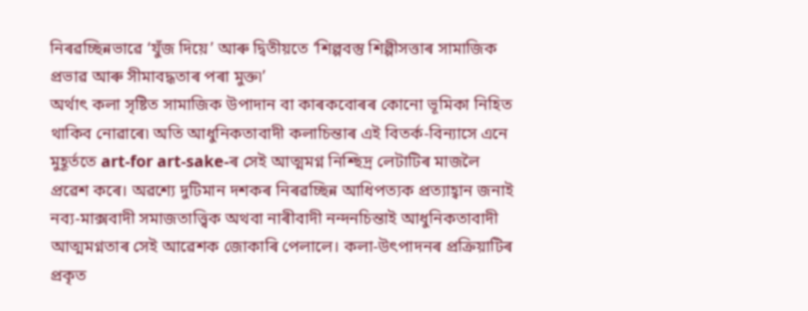নিৰৱচ্ছিন্নভাৱে ‘যুঁজ দিয়ে’ আৰু দ্বিতীয়তে ‘শিল্পবস্তু শিল্পীসত্তাৰ সামাজিক প্ৰভাৱ আৰু সীমাবদ্ধতাৰ পৰা মুক্ত৷’
অৰ্থাৎ কলা সৃষ্টিত সামাজিক উপাদান বা কাৰকবোৰৰ কোনো ভূমিকা নিহিত থাকিব নোৱাৰে৷ অতি আধুনিকতাবাদী কলাচিন্তাৰ এই বিতৰ্ক-বিন্যাসে এনে মুহূৰ্ততে art-for art-sake-ৰ সেই আত্মমগ্ন নিশ্ছিদ্ৰ লেটাটিৰ মাজলৈ প্ৰৱেশ কৰে। অৱশ্যে দুটিমান দশকৰ নিৰৱচ্ছিন্ন আধিপত্যক প্ৰত্যাহ্বান জনাই নব্য-মাক্সবাদী সমাজতাত্ত্বিক অথবা নাৰীবাদী নন্দনচিন্তাই আধুনিকতাবাদী আত্মমগ্নতাৰ সেই আৱেশক জোকাৰি পেলালে। কলা-উৎপাদনৰ প্ৰক্ৰিয়াটিৰ প্ৰকৃত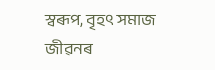স্বৰূপ, বৃহৎ সমাজ জীৱনৰ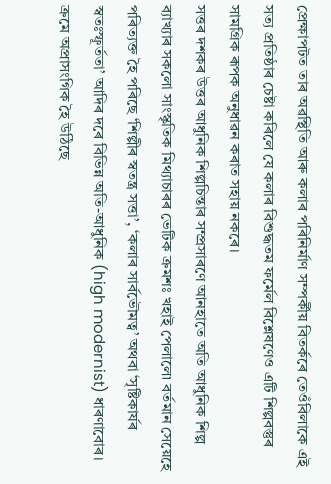প্ৰেক্ষাপটত তাৰ অৱস্থিতি আৰু কলাৰ পৰিনিৰ্মাণ সম্পৰ্কীয় বিতৰ্কৰে তেওঁবিলাকে এই সত্য প্ৰতিষ্ঠাৰ চেষ্টা কৰিলে যে কলাৰ বিশুদ্ধতম ফৰ্মেল বিশ্লেষণেও এটি শিল্পবস্তুৰ সামগ্ৰিক ৰূপক অনুধাৱন কৰাত সহায় নকৰে।
সত্তৰ দশকৰ উত্তৰ আধুনিক শিল্পচিন্তাৰ সম্প্ৰসাৰণে আনহাতে অতি আধুনিক শিল্প ব্যাখ্যাৰ সকলো সাংস্কৃতিক মিথ্যাচাৰৰ ভেটিক ক্ৰমশঃ খহাই পেলালে৷ বৰ্তমান সেয়েহে পৰিত্যক্ত হৈ পৰিছে ‘শিল্পীৰ স্বতন্ত্ৰ সত্তা’, ‘কলাৰ সাৰ্বভৌমত্ব’ অথবা ‘সৃষ্টিকাৰ্যৰ স্বতঃস্ফূৰ্ততা’ আদিৰ দৰে বিভিন্ন অতি-আধুনিক (high modernist) ধাৰণাবোৰ। ক্ৰমে অপ্ৰাসংগিক হৈ উঠিছে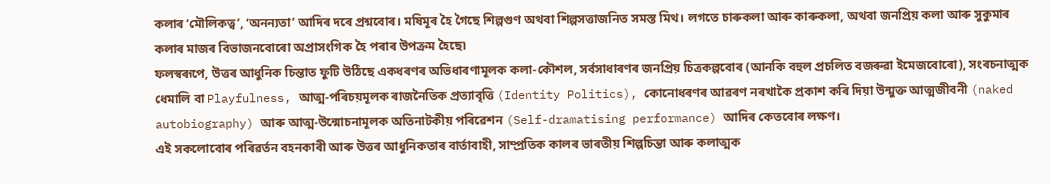কলাৰ ‘মৌলিকত্ব’, ‘অনন্যতা’ আদিৰ দৰে প্ৰশ্নবোৰ। মষিমূৰ হৈ গৈছে শিল্পগুণ অথবা শিল্পসত্তাজনিত সমস্ত মিথ। লগতে চাৰুকলা আৰু কাৰুকলা, অথবা জনপ্ৰিয় কলা আৰু সুকুমাৰ কলাৰ মাজৰ বিভাজনবোৰো অপ্ৰাসংগিক হৈ পৰাৰ উপক্ৰম হৈছে৷
ফলস্বৰূপে, উত্তৰ আধুনিক চিন্তাত ফুটি উঠিছে একধৰণৰ অভিধাৰণামূলক কলা-কৌশল, সৰ্বসাধাৰণৰ জনপ্ৰিয় চিত্ৰকল্পবোৰ (আনকি বহুল প্ৰচলিত বজৰুৱা ইমেজবোৰো), সংৰচনাত্মক ধেমালি বা Playfulness, আত্ম-পৰিচয়মূলক ৰাজনৈতিক প্ৰত্যাবৃত্তি (Identity Politics), কোনোধৰণৰ আৱৰণ নৰখাকৈ প্ৰকাশ কৰি দিয়া উন্মুক্ত আত্মজীবনী (naked autobiography) আৰু আত্ম-উন্মোচনামূলক অতিনাটকীয় পৰিৱেশন (Self-dramatising performance) আদিৰ কেতবোৰ লক্ষণ।
এই সকলোবোৰ পৰিৱৰ্তন বহনকাৰী আৰু উত্তৰ আধুনিকতাৰ বাৰ্তাবাহী, সাম্প্ৰতিক কালৰ ভাৰতীয় শিল্পচিন্তা আৰু কলাত্মক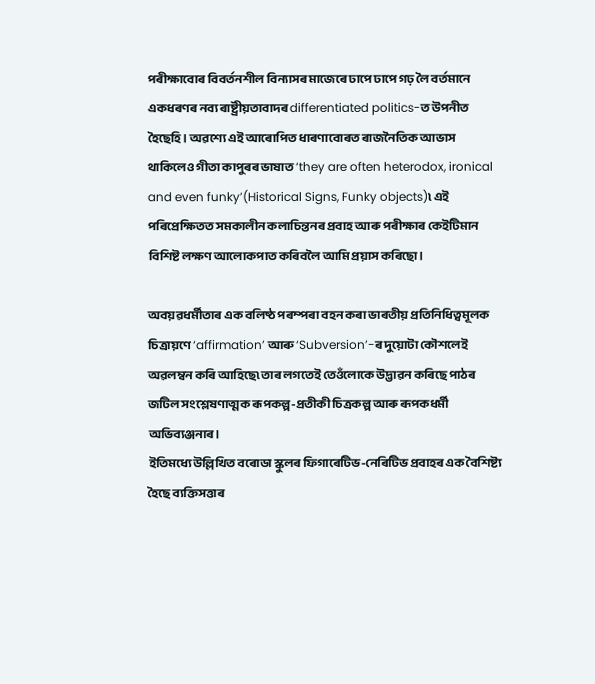পৰীক্ষাবোৰ বিবৰ্তনশীল বিন্যাসৰ মাজেৰে ঢাপে ঢাপে গঢ় লৈ বৰ্তমানে একধৰণৰ নব্য ৰাষ্ট্ৰীয়তাবাদৰ differentiated politics-ত উপনীত হৈছেহি। অৱশ্যে এই আৰোপিত ধাৰণাবোৰত ৰাজনৈতিক আভাস থাকিলেও গীতা কাপুৰৰ ভাষাত ‘they are often heterodox, ironical and even funky’(Historical Signs, Funky objects)৷ এই পৰিপ্ৰেক্ষিতত সমকালীন কলাচিন্তনৰ প্ৰবাহ আৰু পৰীক্ষাৰ কেইটিমান বিশিষ্ট লক্ষণ আলোকপাত কৰিবলৈ আমি প্ৰয়াস কৰিছো।

অবয়ৱধৰ্মীতাৰ এক বলিষ্ঠ পৰম্পৰা বহন কৰা ভাৰতীয় প্ৰতিনিধিত্বমূলক চিত্ৰায়ণে ‘affirmation’ আৰু ‘Subversion’-ৰ দুয়োটা কৌশলেই অৱলম্বন কৰি আহিছে৷ তাৰ লগতেই তেওঁলোকে উদ্ভাৱন কৰিছে পাঠৰ জটিল সংশ্লেষণাত্মক ৰূপকল্প-প্ৰতীকী চিত্ৰকল্প আৰু ৰূপকধৰ্মী অভিব্যঞ্জনাৰ।
ইতিমধ্যে উল্লিখিত বৰোডা স্কুলৰ ফিগাৰেটিভ-নেৰিটিভ প্ৰবাহৰ এক বৈশিষ্ট্য হৈছে ব্যক্তিসত্তাৰ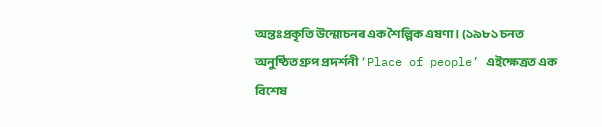অন্তঃপ্ৰকৃতি উন্মোচনৰ এক শৈল্পিক এষণা। (১৯৮১ চনত অনুষ্ঠিত গ্ৰুপ প্ৰদৰ্শনী ‘Place of people’ এইক্ষেত্ৰত এক বিশেষ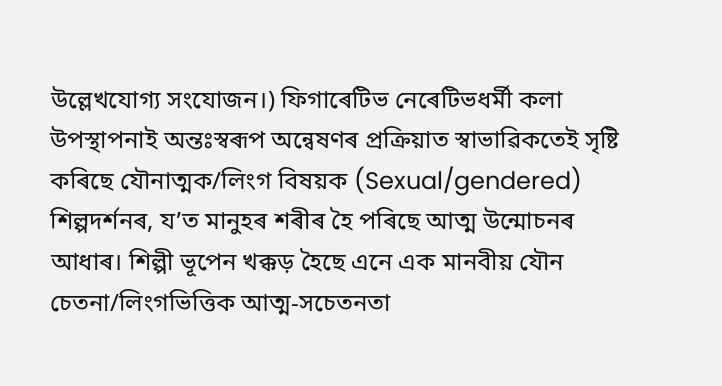উল্লেখযোগ্য সংযোজন।) ফিগাৰেটিভ নেৰেটিভধৰ্মী কলা উপস্থাপনাই অন্তঃস্বৰূপ অন্বেষণৰ প্ৰক্ৰিয়াত স্বাভাৱিকতেই সৃষ্টি কৰিছে যৌনাত্মক/লিংগ বিষয়ক (Sexual/gendered) শিল্পদৰ্শনৰ, য’ত মানুহৰ শৰীৰ হৈ পৰিছে আত্ম উন্মোচনৰ আধাৰ। শিল্পী ভূপেন খক্কড় হৈছে এনে এক মানবীয় যৌন চেতনা/লিংগভিত্তিক আত্ম-সচেতনতা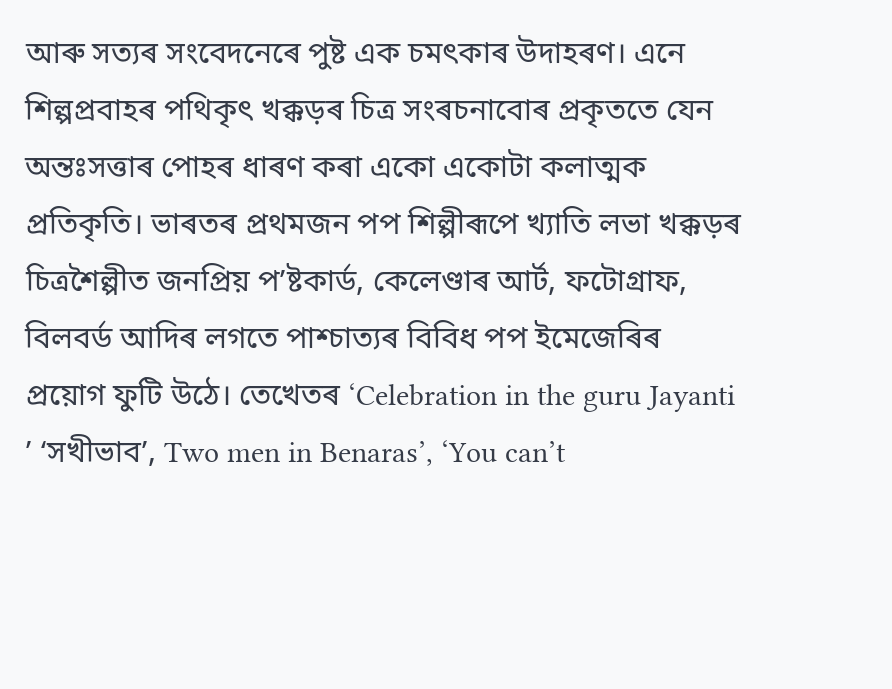আৰু সত্যৰ সংবেদনেৰে পুষ্ট এক চমৎকাৰ উদাহৰণ। এনে শিল্পপ্ৰবাহৰ পথিকৃৎ খক্কড়ৰ চিত্ৰ সংৰচনাবোৰ প্ৰকৃততে যেন অন্তঃসত্তাৰ পোহৰ ধাৰণ কৰা একো একোটা কলাত্মক প্ৰতিকৃতি। ভাৰতৰ প্ৰথমজন পপ শিল্পীৰূপে খ্যাতি লভা খক্কড়ৰ চিত্ৰশৈল্পীত জনপ্ৰিয় প’ষ্টকাৰ্ড, কেলেণ্ডাৰ আৰ্ট, ফটোগ্ৰাফ, বিলবৰ্ড আদিৰ লগতে পাশ্চাত্যৰ বিবিধ পপ ইমেজেৰিৰ প্ৰয়োগ ফুটি উঠে। তেখেতৰ ‘Celebration in the guru Jayanti ’ ‘সখীভাব’, Two men in Benaras’, ‘You can’t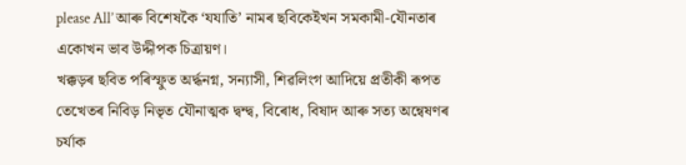please All’ আৰু বিশেষকৈ ‘যযাতি’ নামৰ ছবিকেইখন সমকামী-যৌনতাৰ একোখন ভাব উদ্দীপক চিত্রায়ণ।
খক্কড়ৰ ছবিত পৰিস্ফুত অর্দ্ধনগ্ন, সন্যাসী, শিৱলিংগ আদিয়ে প্রতীকী ৰূপত তেখেতৰ নিবিড় নিভৃত যৌনাত্মক দ্বন্দ্ব, বিৰোধ, বিষাদ আৰু সত্য অন্বেষণৰ চৰ্যাক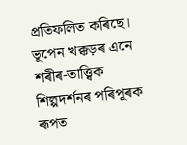প্রতিফলিত কৰিছে। ভূপেন খক্কড়ৰ এনে শৰীৰ-তাত্ত্বিক শিল্পদৰ্শনৰ পৰিপূৰক ৰূপত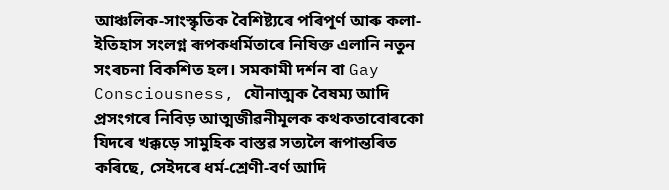আঞ্চলিক-সাংস্কৃতিক বৈশিষ্ট্যৰে পৰিপূৰ্ণ আৰু কলা-ইতিহাস সংলগ্ন ৰূপকধর্মিতাৰে নিষিক্ত এলানি নতুন সংৰচনা বিকশিত হল। সমকামী দর্শন বা Gay Consciousness, যৌনাত্মক বৈষম্য আদি প্ৰসংগৰে নিবিড় আত্মজীৱনীমূলক কথকতাবোৰকো যিদৰে খক্কড়ে সামুহিক বাস্তৱ সত্যলৈ ৰূপান্তৰিত কৰিছে, সেইদৰে ধৰ্ম-শ্রেণী-বর্ণ আদি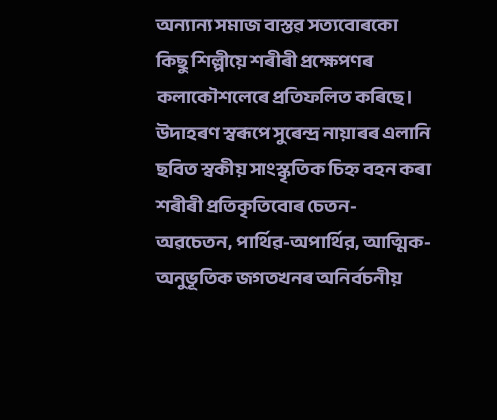অন্যান্য সমাজ বাস্তৱ সত্যবোৰকো কিছু শিল্পীয়ে শৰীৰী প্ৰক্ষেপণৰ কলাকৌশলেৰে প্ৰতিফলিত কৰিছে। উদাহৰণ স্বৰূপে সুৰেন্দ্ৰ নায়াৰৰ এলানি ছবিত স্বকীয় সাংস্কৃতিক চিহ্ন বহন কৰা শৰীৰী প্ৰতিকৃতিবোৰ চেতন-অৱচেতন, পাৰ্থিৱ-অপার্থির, আত্মিক-অনুভূতিক জগতখনৰ অনির্বচনীয়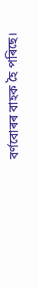বৰ্ণবোৰৰ বাহক হৈ পৰিছে।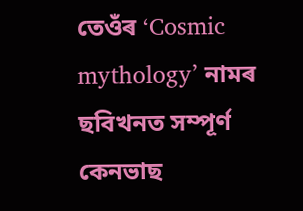তেওঁৰ ‘Cosmic mythology’ নামৰ ছবিখনত সম্পূর্ণ কেনভাছ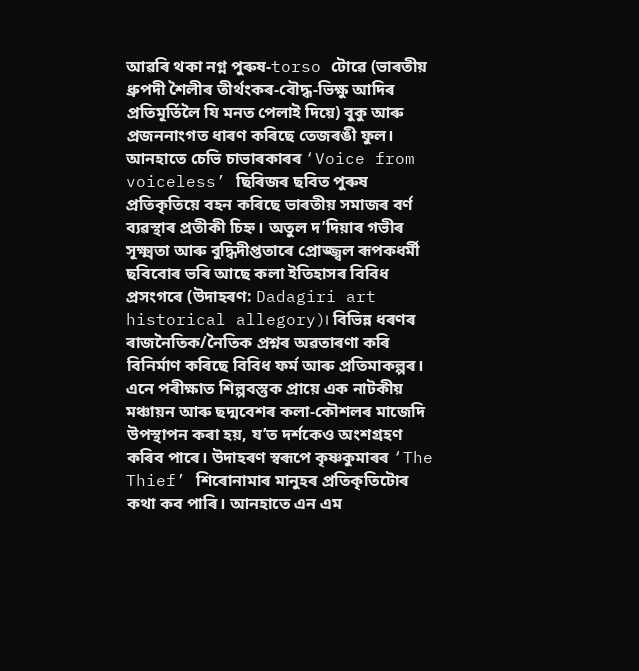আৱৰি থকা নগ্ন পুৰুষ-torso টোৱে (ভাৰতীয় ধ্রুপদী শৈলীৰ তীৰ্থংকৰ-বৌদ্ধ-ভিক্ষু আদিৰ প্ৰতিমূৰ্তিলৈ যি মনত পেলাই দিয়ে) বুকু আৰু প্ৰজননাংগত ধাৰণ কৰিছে তেজৰঙী ফুল। আনহাতে চেভি চাভাৰকাৰৰ ‘Voice from voiceless’ ছিৰিজৰ ছবিত পুৰুষ প্রতিকৃতিয়ে বহন কৰিছে ভাৰতীয় সমাজৰ বৰ্ণ ব্যৱস্থাৰ প্ৰতীকী চিহ্ন। অতুল দ’দিয়াৰ গভীৰ সূক্ষ্মতা আৰু বুদ্ধিদীপ্ততাৰে প্রোজ্জ্বল ৰূপকধর্মী ছবিবোৰ ভৰি আছে কলা ইতিহাসৰ বিবিধ প্ৰসংগৰে (উদাহৰণ: Dadagiri art historical allegory)। বিভিন্ন ধৰণৰ ৰাজনৈতিক/নৈতিক প্ৰশ্নৰ অৱতাৰণা কৰি বিনিৰ্মাণ কৰিছে বিবিধ ফৰ্ম আৰু প্ৰতিমাকল্পৰ।
এনে পৰীক্ষাত শিল্পবস্তুক প্রায়ে এক নাটকীয় মঞ্চায়ন আৰু ছদ্মবেশৰ কলা-কৌশলৰ মাজেদি উপস্থাপন কৰা হয়, য’ত দর্শকেও অংশগ্রহণ কৰিব পাৰে। উদাহৰণ স্বৰূপে কৃষ্ণকুমাৰৰ ‘The Thief’ শিৰোনামাৰ মানুহৰ প্ৰতিকৃতিটোৰ কথা কব পাৰি। আনহাতে এন এম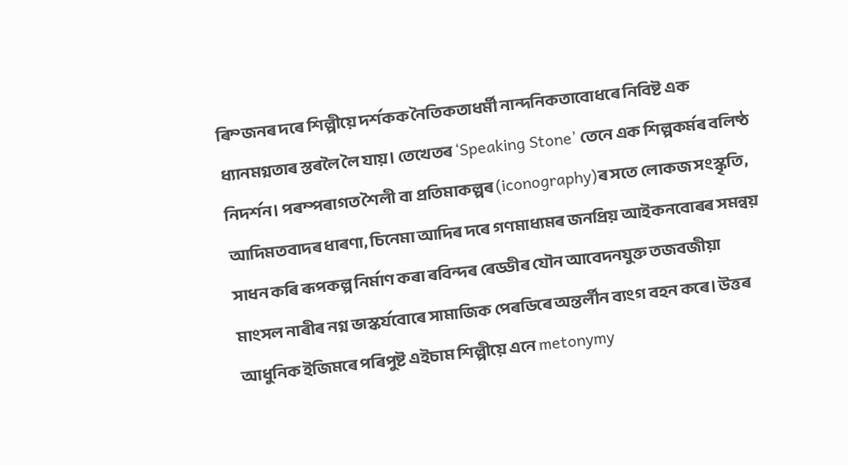ৰিম্জনৰ দৰে শিল্পীয়ে দর্শকক নৈতিকতাধর্মী নান্দনিকতাবোধৰে নিবিষ্ট এক ধ্যানমগ্নতাৰ স্তৰলৈ লৈ যায়। তেখেতৰ ‘Speaking Stone’ তেনে এক শিল্পকৰ্মৰ বলিষ্ঠ নিদর্শন। পৰম্পৰাগত শৈলী বা প্রতিমাকল্পৰ (iconography)ৰ সতে লোকজ সংস্কৃতি, আদিমতবাদৰ ধাৰণা, চিনেমা আদিৰ দৰে গণমাধ্যমৰ জনপ্রিয় আইকনবোৰৰ সমন্বয় সাধন কৰি ৰূপকল্প নিৰ্মাণ কৰা ৰবিন্দৰ ৰেড্ডীৰ যৌন আবেদনযুক্ত তজবজীয়া মাংসল নাৰীৰ নগ্ন ভাস্কৰ্যবোৰে সামাজিক পেৰডিৰে অন্তর্লীন ব্যংগ বহন কৰে। উত্তৰ আধুনিক ইজিমৰে পৰিপুষ্ট এইচাম শিল্পীয়ে এনে metonymy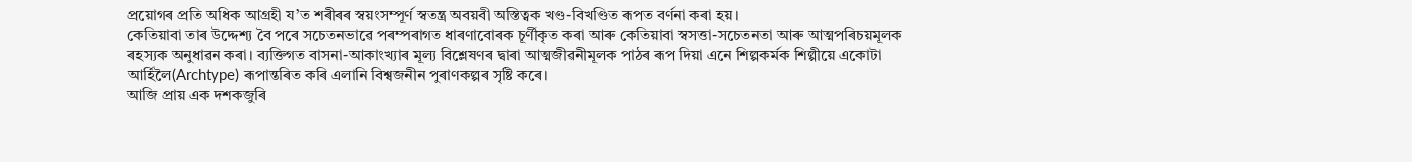প্ৰয়োগৰ প্ৰতি অধিক আগ্রহী য’ত শৰীৰৰ স্বয়ংসম্পূর্ণ স্বতন্ত্র অবয়বী অস্তিত্বক খণ্ড-বিখণ্ডিত ৰূপত বর্ণনা কৰা হয়।
কেতিয়াবা তাৰ উদ্দেশ্য বৈ পৰে সচেতনভাৱে পৰম্পৰাগত ধাৰণাবোৰক চূর্ণীকৃত কৰা আৰু কেতিয়াবা স্বসত্তা-সচেতনতা আৰু আত্মপৰিচয়মূলক ৰহস্যক অনুধাৱন কৰা। ব্যক্তিগত বাসনা-আকাংখ্যাৰ মূল্য বিশ্লেষণৰ দ্বাৰা আত্মজীৱনীমূলক পাঠৰ ৰূপ দিয়া এনে শিল্পকর্মক শিল্পীয়ে একোটা আর্হিলৈ(Archtype) ৰূপান্তৰিত কৰি এলানি বিশ্বজনীন পুৰাণকল্পৰ সৃষ্টি কৰে।
আজি প্রায় এক দশকজুৰি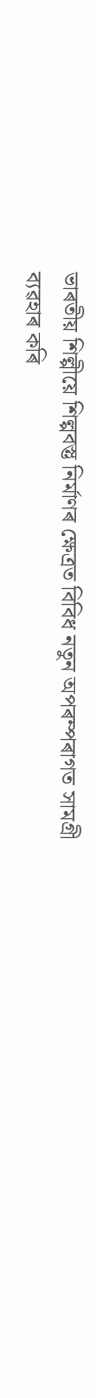ভাৰতীয় শিল্পীয়ে শিল্পবস্তু নিৰ্মাণৰ ক্ষেত্ৰত বিবিধ নতুন অপৰম্পৰাগত সামগ্ৰী ব্যৱহাৰ কৰি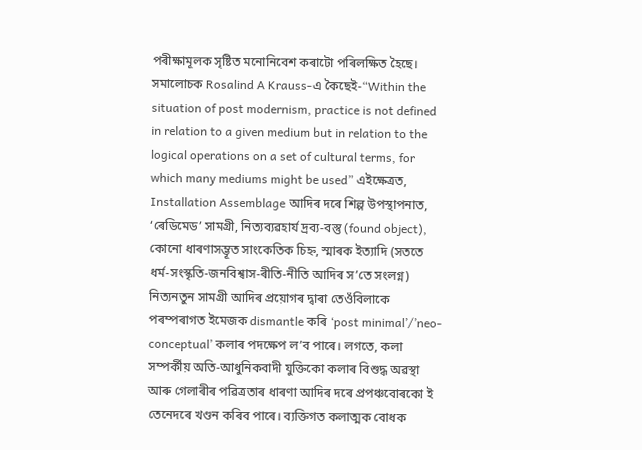পৰীক্ষামূলক সৃষ্টিত মনোনিবেশ কৰাটো পৰিলক্ষিত হৈছে। সমালোচক Rosalind A Krauss-এ কৈছেই-“Within the situation of post modernism, practice is not defined in relation to a given medium but in relation to the logical operations on a set of cultural terms, for which many mediums might be used” এইক্ষেত্রত, Installation Assemblage আদিৰ দৰে শিল্প উপস্থাপনাত, ‘ৰেডিমেড’ সামগ্রী, নিত্যব্যৱহাৰ্য দ্রব্য-বস্তু (found object), কোনো ধাৰণাসম্ভূত সাংকেতিক চিহ্ন, স্মাৰক ইত্যাদি (সততে ধর্ম-সংস্কৃতি-জনবিশ্বাস-ৰীতি-নীতি আদিৰ স’তে সংলগ্ন) নিত্যনতুন সামগ্ৰী আদিৰ প্ৰয়োগৰ দ্বাৰা তেওঁবিলাকে পৰম্পৰাগত ইমেজক dismantle কৰি ‘post minimal’/’neo-conceptual’ কলাৰ পদক্ষেপ ল’ব পাৰে। লগতে, কলা সম্পর্কীয় অতি-আধুনিকবাদী যুক্তিকো কলাৰ বিশুদ্ধ অৱস্থা আৰু গেলাৰীৰ পৱিত্ৰতাৰ ধাৰণা আদিৰ দৰে প্ৰপঞ্চবোৰকো ই তেনেদৰে খণ্ডন কৰিব পাৰে। ব্যক্তিগত কলাত্মক বোধক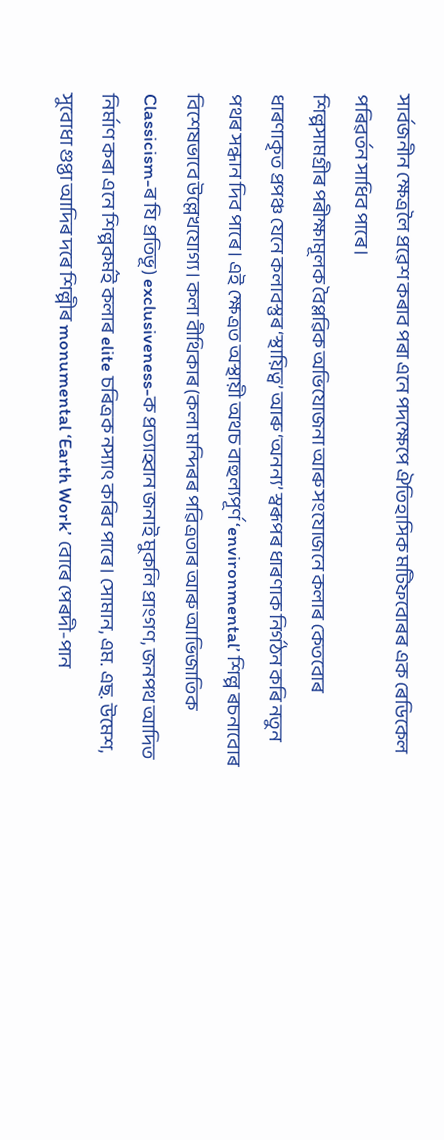সার্বজনীন ক্ষেত্ৰলৈ প্ৰৱেশ কৰাব পৰা এনে পদক্ষেপে ঐতিহাসিক মটিফবোৰৰ এক ৰেডিকেল পৰিৱৰ্তন সাধিব পাৰে।
শিল্পসামগ্ৰীৰ পৰীক্ষামূলক বৈপ্লৱিক অভিযোজনা আৰু সংযোজনে কলাৰ কেতবোৰ ধাৰণাকৃত প্রপঞ্চ যেনে কলাবস্তুৰ ‘স্থায়িত্ব’ আৰু ‘অনন্য’ স্বৰূপৰ ধাৰণাক নির্গঠন কৰি নতুন পথৰ সন্ধান দিব পাৰে। এই ক্ষেত্ৰত অস্থায়ী অথচ বাহুল্যপূর্ণ ‘environmental’ শিল্প ৰচনাবোৰ বিশেষভাবে উল্লেখযোগ্য। কলা বীথিকাৰ (কলা মন্দিৰৰ পৱিত্ৰতাৰ আৰু আভিজাতিক Classicism-ৰ যি প্রতিভূ) exclusiveness-ক প্রত্যাহ্বান জনাই মুকলি প্রাংগণ, জনপথ আদিত নিৰ্মাণ কৰা এনে শিল্পকর্মই কলাৰ elite চৰিত্ৰক নস্যাৎ কৰিব পাৰে। সোমান, এম. এছ. উমেশ, সুবোধা গুপ্তা আদিৰ দৰে শিল্পীৰ monumental ‘Earth Work’ বোৰে পেৰদী-পান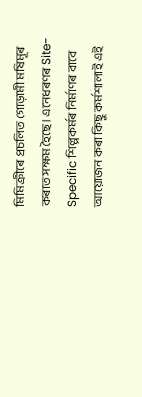মিমিক্ৰীৰে প্ৰচলিত গোড়ামী মষিমূৰ কৰাত সক্ষম হৈছে। এনেধৰণৰ Site-Specific শিল্পকৰ্মৰ নিৰ্মাণৰ বাবে আয়োজন কৰা কিছু কর্মশালাই এই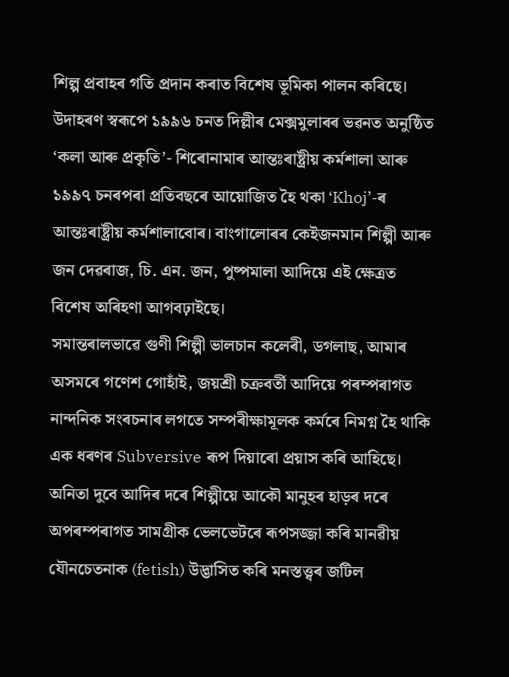শিল্প প্রবাহৰ গতি প্ৰদান কৰাত বিশেষ ভূমিকা পালন কৰিছে। উদাহৰণ স্বৰূপে ১৯৯৬ চনত দিল্লীৰ মেক্সমুলাৰৰ ভৱনত অনুষ্ঠিত ‘কলা আৰু প্রকৃতি’- শিৰোনামাৰ আন্তঃৰাষ্ট্ৰীয় কর্মশালা আৰু ১৯৯৭ চনৰপৰা প্ৰতিবছৰে আয়োজিত হৈ থকা ‘Khoj’-ৰ আন্তঃৰাষ্ট্ৰীয় কর্মশালাবোৰ। বাংগালোৰৰ কেইজনমান শিল্পী আৰু জন দেৱৰাজ, চি. এন. জন, পুষ্পমালা আদিয়ে এই ক্ষেত্ৰত বিশেষ অৰিহণা আগবঢ়াইছে।
সমান্তৰালভাৱে গুণী শিল্পী ভালচান কলেৰী, ডগলাছ, আমাৰ অসমৰে গণেশ গোহাঁই, জয়শ্রী চক্রবর্তী আদিয়ে পৰম্পৰাগত নান্দনিক সংৰচনাৰ লগতে সম্পৰীক্ষামূলক কৰ্মৰে নিমগ্ন হৈ থাকি এক ধৰণৰ Subversive ৰূপ দিয়াৰো প্ৰয়াস কৰি আহিছে। অনিতা দুবে আদিৰ দৰে শিল্পীয়ে আকৌ মানুহৰ হাড়ৰ দৰে অপৰম্পৰাগত সামগ্রীক ভেলভেটৰে ৰূপসজ্জা কৰি মানৱীয় যৌনচেতনাক (fetish) উদ্ভাসিত কৰি মনস্তত্ত্বৰ জটিল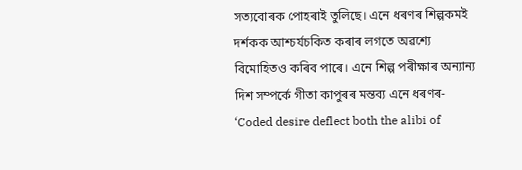সত্যবোৰক পোহৰাই তুলিছে। এনে ধৰণৰ শিল্পকমই দৰ্শকক আশ্চর্যচকিত কৰাৰ লগতে অৱশ্যে বিমোহিতও কৰিব পাৰে। এনে শিল্প পৰীক্ষাৰ অন্যান্য দিশ সম্পৰ্কে গীতা কাপুৰৰ মন্তব্য এনে ধৰণৰ-
‘Coded desire deflect both the alibi of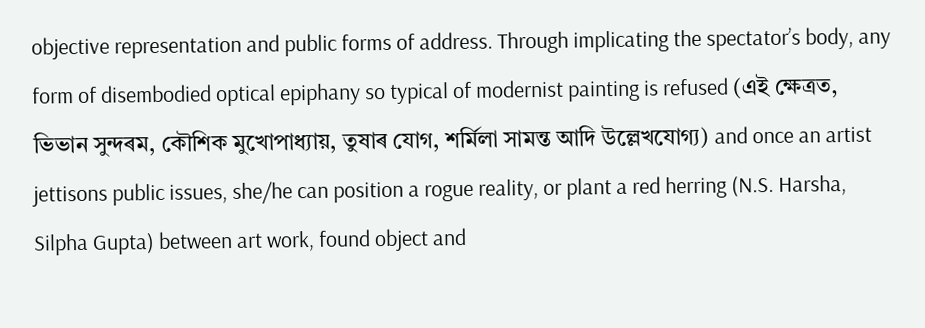objective representation and public forms of address. Through implicating the spectator’s body, any form of disembodied optical epiphany so typical of modernist painting is refused (এই ক্ষেত্রত, ভিভান সুন্দৰম, কৌশিক মুখোপাধ্যায়, তুষাৰ যোগ, শর্মিলা সামন্ত আদি উল্লেখযোগ্য) and once an artist jettisons public issues, she/he can position a rogue reality, or plant a red herring (N.S. Harsha, Silpha Gupta) between art work, found object and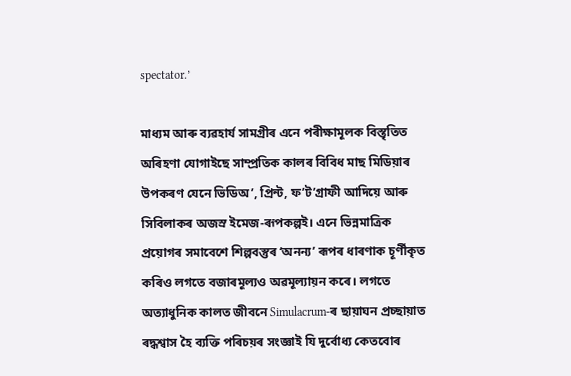spectator.’

মাধ্যম আৰু ব্যৱহাৰ্য সামগ্ৰীৰ এনে পৰীক্ষামূলক বিস্তৃতিত অৰিহণা যোগাইছে সাম্প্রতিক কালৰ বিবিধ মাছ মিডিয়াৰ উপকৰণ যেনে ভিডিঅ’, প্রিন্ট, ফ’ট’গ্রাফী আদিয়ে আৰু সিবিলাকৰ অজস্র ইমেজ-ৰূপকল্পই। এনে ভিন্নমাত্রিক প্রয়োগৰ সমাবেশে শিল্পবস্তুৰ ‘অনন্য’ ৰূপৰ ধাৰণাক চূর্ণীকৃত কৰিও লগতে বজাৰমূল্যও অৱমূল্যায়ন কৰে। লগতে অত্যাধুনিক কালত জীবনে Simulacrum-ৰ ছায়াঘন প্রচ্ছায়াত ৰদ্ধশ্বাস হৈ ব্যক্তি পৰিচয়ৰ সংজ্ঞাই যি দুর্বোধ্য কেতবোৰ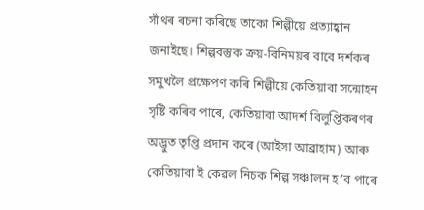সাঁথৰ ৰচনা কৰিছে তাকো শিল্পীয়ে প্রত্যাহ্বান জনাইছে। শিল্পবস্তুক ক্রয়-বিনিময়ৰ বাবে দৰ্শকৰ সমুখলৈ প্ৰক্ষেপণ কৰি শিল্পীয়ে কেতিয়াবা সন্মোহন সৃষ্টি কৰিব পাৰে, কেতিয়াবা আদর্শ বিলুপ্তিকৰণৰ অদ্ভুত তৃপ্তি প্রদান কৰে (আইসা আব্রাহাম) আৰু কেতিয়াবা ই কেৱল নিচক শিল্প সঞ্চালন হ’ব পাৰে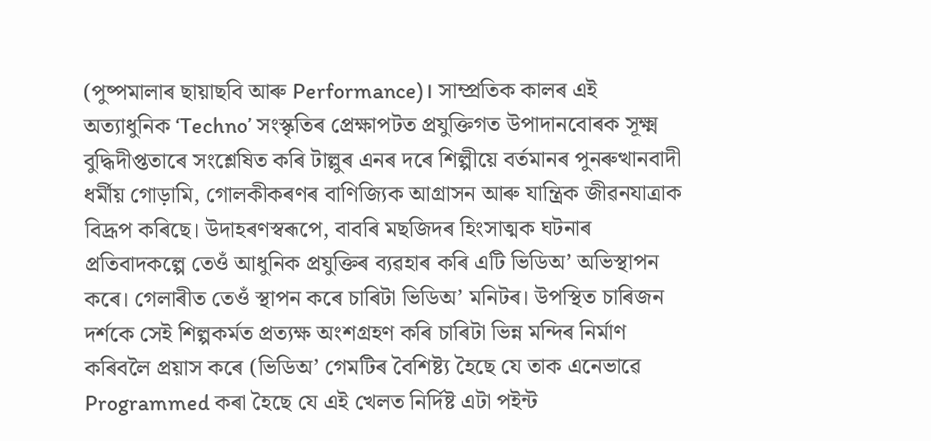(পুষ্পমালাৰ ছায়াছবি আৰু Performance)। সাম্প্রতিক কালৰ এই অত্যাধুনিক ‘Techno’ সংস্কৃতিৰ প্ৰেক্ষাপটত প্রযুক্তিগত উপাদানবোৰক সূক্ষ্ম বুদ্ধিদীপ্ততাৰে সংশ্লেষিত কৰি টাল্লুৰ এনৰ দৰে শিল্পীয়ে বৰ্তমানৰ পুনৰুত্থানবাদী ধর্মীয় গোড়ামি, গোলকীকৰণৰ বাণিজ্যিক আগ্রাসন আৰু যান্ত্ৰিক জীৱনযাত্ৰাক বিদ্রূপ কৰিছে। উদাহৰণস্বৰূপে, বাবৰি মছজিদৰ হিংসাত্মক ঘটনাৰ প্ৰতিবাদকল্পে তেওঁ আধুনিক প্ৰযুক্তিৰ ব্যৱহাৰ কৰি এটি ভিডিঅ’ অভিস্থাপন কৰে। গেলাৰীত তেওঁ স্থাপন কৰে চাৰিটা ভিডিঅ’ মনিটৰ। উপস্থিত চাৰিজন দৰ্শকে সেই শিল্পকর্মত প্রত্যক্ষ অংশগ্ৰহণ কৰি চাৰিটা ভিন্ন মন্দিৰ নিৰ্মাণ কৰিবলৈ প্ৰয়াস কৰে (ভিডিঅ’ গেমটিৰ বৈশিষ্ট্য হৈছে যে তাক এনেভাৱে Programmed কৰা হৈছে যে এই খেলত নির্দিষ্ট এটা পইন্ট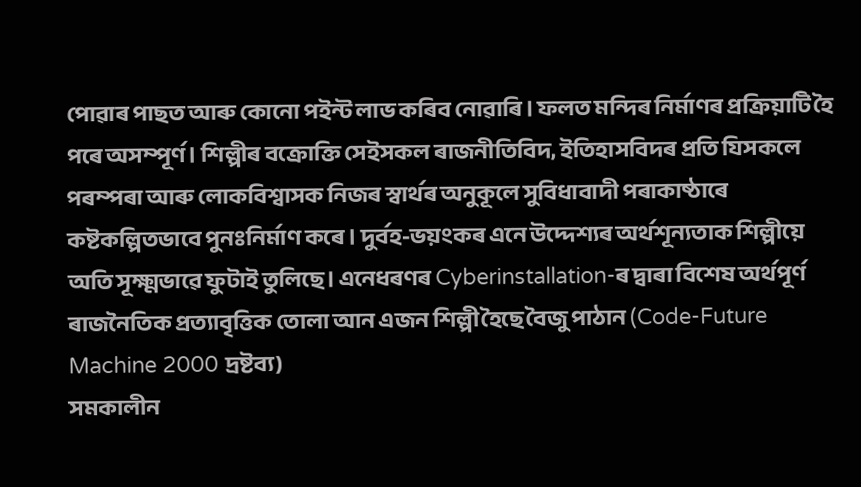পোৱাৰ পাছত আৰু কোনো পইন্ট লাভ কৰিব নোৱাৰি। ফলত মন্দিৰ নিৰ্মাণৰ প্ৰক্ৰিয়াটি হৈ পৰে অসম্পূর্ণ। শিল্পীৰ বক্রোক্তি সেইসকল ৰাজনীতিবিদ, ইতিহাসবিদৰ প্ৰতি যিসকলে পৰম্পৰা আৰু লোকবিশ্বাসক নিজৰ স্বাৰ্থৰ অনুকূলে সুবিধাবাদী পৰাকাষ্ঠাৰে কষ্টকল্পিতভাবে পুনঃনিৰ্মাণ কৰে। দুৰ্বহ-ভয়ংকৰ এনে উদ্দেশ্যৰ অৰ্থশূন্যতাক শিল্পীয়ে অতি সূক্ষ্মভাৱে ফুটাই তুলিছে। এনেধৰণৰ Cyberinstallation-ৰ দ্বাৰা বিশেষ অর্থপূৰ্ণ ৰাজনৈতিক প্রত্যাবৃত্তিক তোলা আন এজন শিল্পী হৈছে বৈজু পাঠান (Code-Future Machine 2000 দ্রষ্টব্য)
সমকালীন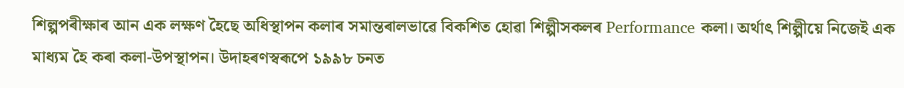শিল্পপৰীক্ষাৰ আন এক লক্ষণ হৈছে অধিস্থাপন কলাৰ সমান্তৰালভাৱে বিকশিত হোৱা শিল্পীসকলৰ Performance কলা। অর্থাৎ শিল্পীয়ে নিজেই এক মাধ্যম হৈ কৰা কলা-উপস্থাপন। উদাহৰণস্বৰূপে ১৯৯৮ চনত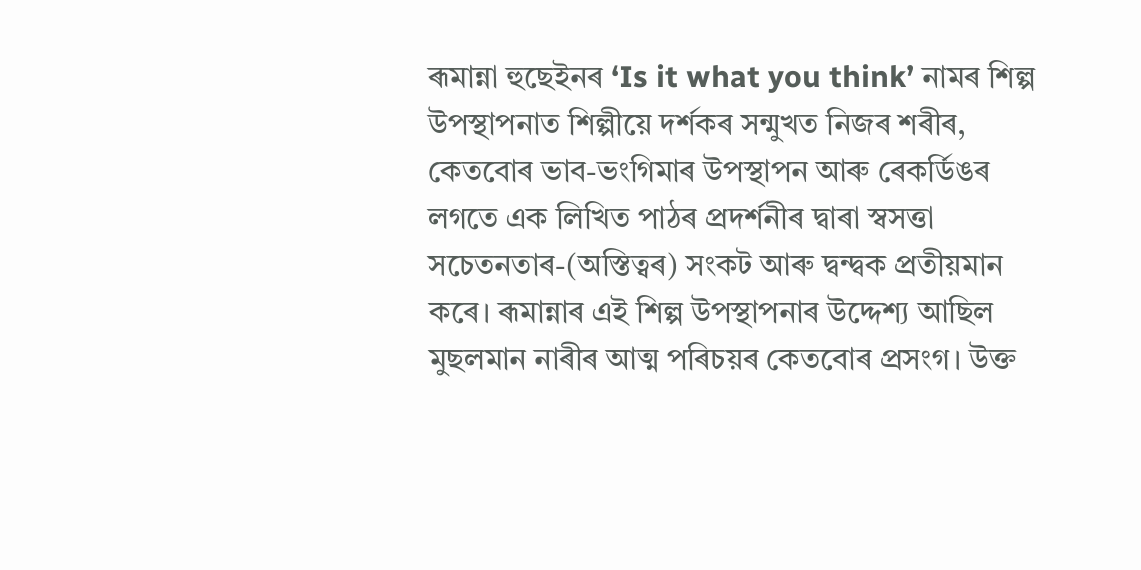ৰূমান্না হুছেইনৰ ‘Is it what you think’ নামৰ শিল্প উপস্থাপনাত শিল্পীয়ে দৰ্শকৰ সন্মুখত নিজৰ শৰীৰ, কেতবোৰ ভাব-ভংগিমাৰ উপস্থাপন আৰু ৰেকৰ্ডিঙৰ লগতে এক লিখিত পাঠৰ প্ৰদৰ্শনীৰ দ্বাৰা স্বসত্তা সচেতনতাৰ-(অস্তিত্বৰ) সংকট আৰু দ্বন্দ্বক প্রতীয়মান কৰে। ৰূমান্নাৰ এই শিল্প উপস্থাপনাৰ উদ্দেশ্য আছিল মুছলমান নাৰীৰ আত্ম পৰিচয়ৰ কেতবোৰ প্ৰসংগ। উক্ত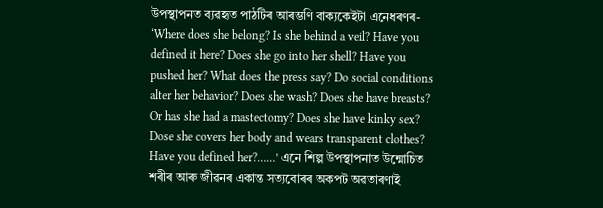উপস্থাপনত ব্যৱহৃত পাঠটিৰ আৰম্ভণি বাক্যকেইটা এনেধৰণৰ- ‘Where does she belong? Is she behind a veil? Have you defined it here? Does she go into her shell? Have you pushed her? What does the press say? Do social conditions alter her behavior? Does she wash? Does she have breasts? Or has she had a mastectomy? Does she have kinky sex? Dose she covers her body and wears transparent clothes? Have you defined her?……’ এনে শিল্প উপস্থাপনাত উন্মোচিত শৰীৰ আৰু জীৱনৰ একান্ত সত্যবোৰৰ অকপট অৱতাৰণাই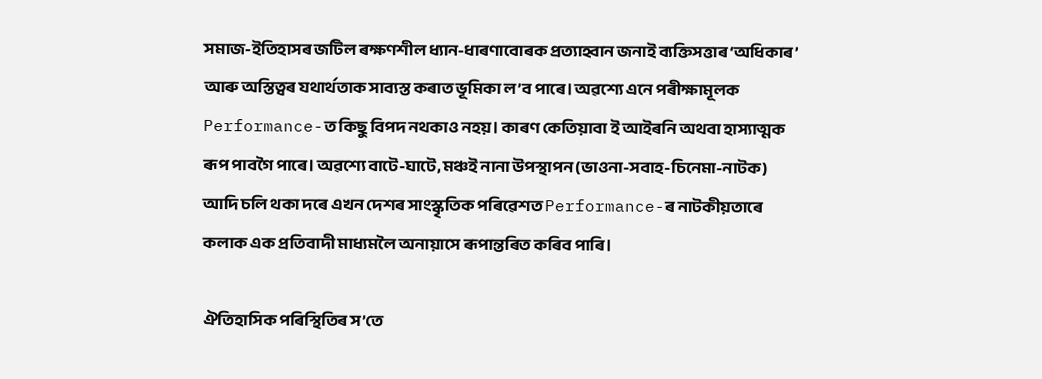সমাজ-ইতিহাসৰ জটিল ৰক্ষণশীল ধ্যান-ধাৰণাবোৰক প্ৰত্যাহ্বান জনাই ব্যক্তিসত্তাৰ ‘অধিকাৰ’ আৰু অস্তিত্বৰ যথার্থতাক সাব্যস্ত কৰাত ভূমিকা ল’ব পাৰে। অৱশ্যে এনে পৰীক্ষামূলক Performance-ত কিছু বিপদ নথকাও নহয়। কাৰণ কেতিয়াবা ই আইৰনি অথবা হাস্যাত্মক ৰূপ পাবগৈ পাৰে। অৱশ্যে বাটে-ঘাটে, মঞ্চই নানা উপস্থাপন (ভাওনা-সবাহ-চিনেমা-নাটক) আদি চলি থকা দৰে এখন দেশৰ সাংস্কৃতিক পৰিৱেশত Performance-ৰ নাটকীয়তাৰে কলাক এক প্রতিবাদী মাধ্যমলৈ অনায়াসে ৰূপান্তৰিত কৰিব পাৰি।

ঐতিহাসিক পৰিস্থিতিৰ স’তে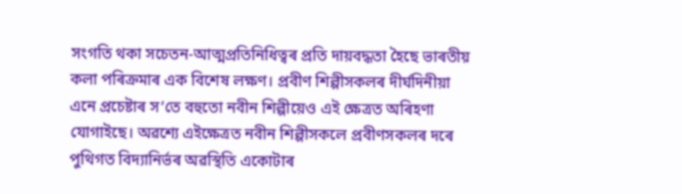সংগতি থকা সচেতন-আত্মপ্রতিনিধিত্বৰ প্ৰতি দায়বদ্ধতা হৈছে ভাৰতীয় কলা পৰিক্ৰমাৰ এক বিশেষ লক্ষণ। প্রবীণ শিল্পীসকলৰ দীর্ঘদিনীয়া এনে প্রচেষ্টাৰ স’তে বহুতো নবীন শিল্পীয়েও এই ক্ষেত্ৰত অৰিহণা যোগাইছে। অৱশ্যে এইক্ষেত্রত নবীন শিল্পীসকলে প্রবীণসকলৰ দৰে পুথিগত বিদ্যানিৰ্ভৰ অৱস্থিতি একোটাৰ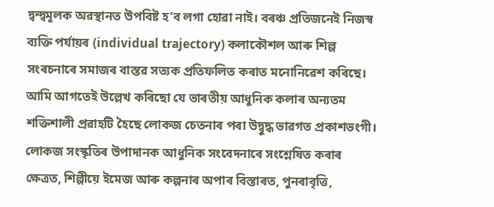দ্বন্দ্বমূলক অৱস্থানত উপবিষ্ট হ’ব লগা হোৱা নাই। বৰঞ্চ প্রতিজনেই নিজস্ব ব্যক্তি পৰ্যায়ৰ (individual trajectory) কলাকৌশল আৰু শিল্প সংৰচনাৰে সমাজৰ বাস্তৱ সত্যক প্ৰতিফলিত কৰাত মনোনিৱেশ কৰিছে।
আমি আগতেই উল্লেখ কৰিছো যে ভাৰতীয় আধুনিক কলাৰ অন্যতম শক্তিশালী প্রৱাহটি হৈছে লোকজ চেতনাৰ পৰা উদ্বুদ্ধ ভাৱগত প্রকাশভংগী। লোকজ সংস্কৃতিৰ উপাদানক আধুনিক সংবেদনাৰে সংশ্লেষিত কৰাৰ ক্ষেত্ৰত, শিল্পীয়ে ইমেজ আৰু কল্পনাৰ অপাৰ বিস্তাৰত, পুনৰাবৃত্তি,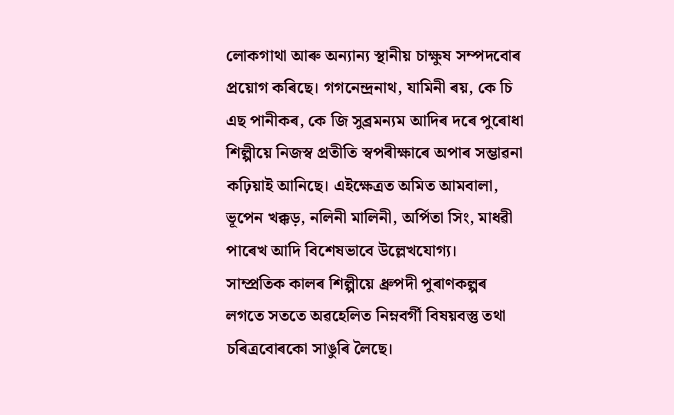লোকগাথা আৰু অন্যান্য স্থানীয় চাক্ষুষ সম্পদবোৰ প্ৰয়োগ কৰিছে। গগনেন্দ্ৰনাথ, যামিনী ৰয়, কে চি এছ পানীকৰ, কে জি সুব্রমন্যম আদিৰ দৰে পুৰোধা শিল্পীয়ে নিজস্ব প্রতীতি স্বপৰীক্ষাৰে অপাৰ সম্ভাৱনা কঢ়িয়াই আনিছে। এইক্ষেত্রত অমিত আমবালা, ভূপেন খক্কড়, নলিনী মালিনী, অর্পিতা সিং, মাধৱী পাৰেখ আদি বিশেষভাবে উল্লেখযোগ্য।
সাম্প্রতিক কালৰ শিল্পীয়ে ধ্রুপদী পুৰাণকল্পৰ লগতে সততে অৱহেলিত নিম্নবর্গী বিষয়বস্তু তথা চৰিত্ৰবোৰকো সাঙুৰি লৈছে।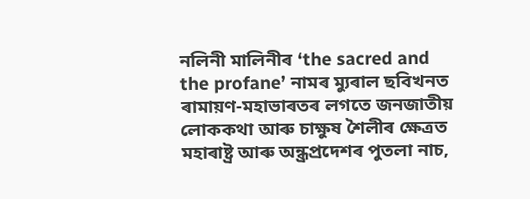নলিনী মালিনীৰ ‘the sacred and the profane’ নামৰ ম্যুৰাল ছবিখনত ৰামায়ণ-মহাভাৰতৰ লগতে জনজাতীয় লোককথা আৰু চাক্ষুষ শৈলীৰ ক্ষেত্ৰত মহাৰাষ্ট্ৰ আৰু অন্ধ্রপ্রদেশৰ পুতলা নাচ,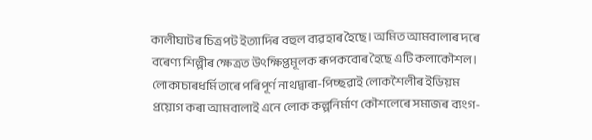কালীঘাটৰ চিত্ৰপট ইত্যাদিৰ বহুল ব্যৱহাৰ হৈছে। অমিত আমবালাৰ দৰে বৰেণ্য শিল্পীৰ ক্ষেত্ৰত উৎক্ষিপ্তমূলক ৰূপকবোৰ হৈছে এটি কলাকৌশল। লোকাচাৰধর্মিতাৰে পৰিপূৰ্ণ নাথদ্বাৰা-পিচ্ছৱাই লোকশৈলীৰ ইডিয়ম প্রয়োগ কৰা আমবালাই এনে লোক কল্পনির্মাণ কৌশলেৰে সমাজৰ ব্যংগ-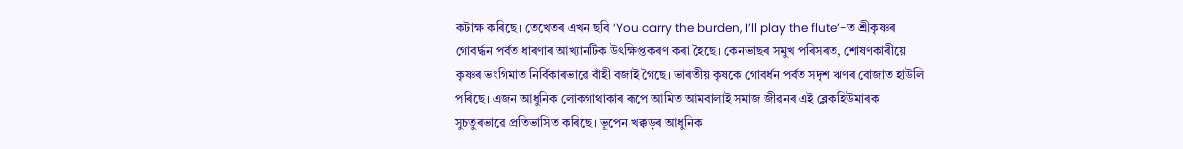কটাক্ষ কৰিছে। তেখেতৰ এখন ছবি ‘You carry the burden, I’ll play the flute’-ত শ্রীকৃষ্ণৰ গোবৰ্দ্ধন পৰ্বত ধাৰণাৰ আখ্যানটিক উৎক্ষিপ্তকৰণ কৰা হৈছে। কেনভাছৰ সমুখ পৰিসৰত, শোষণকাৰীয়ে কৃষ্ণৰ ভংগিমাত নির্বিকাৰভাৱে বাঁহী বজাই গৈছে। ভাৰতীয় কৃষকে গোবর্ধন পৰ্বত সদৃশ ঋণৰ বোজাত হাউলি পৰিছে। এজন আধুনিক লোকগাথাকাৰ ৰূপে আমিত আমবালাই সমাজ জীৱনৰ এই ব্লেকহিউমাৰক সুচতুৰভাৱে প্ৰতিভাসিত কৰিছে। ভূপেন খক্কড়ৰ আধুনিক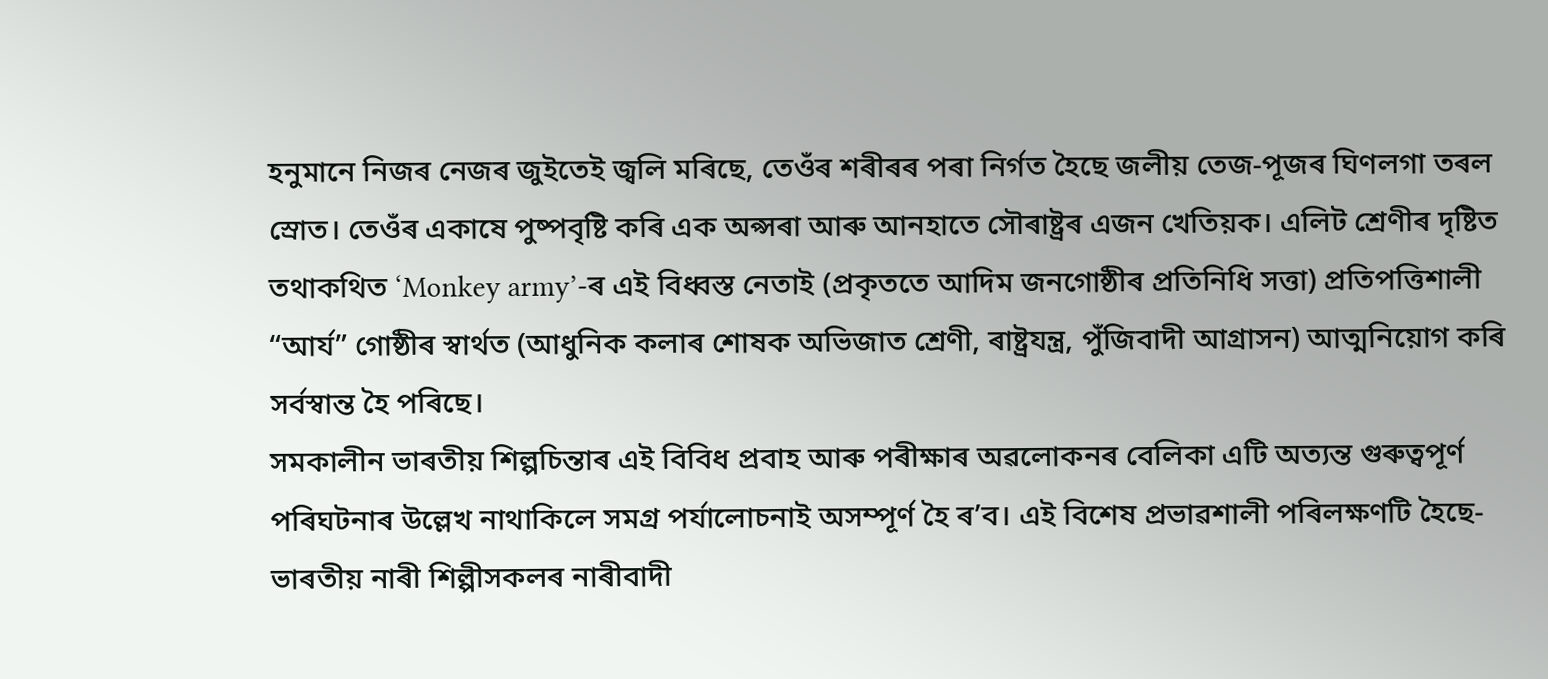হনুমানে নিজৰ নেজৰ জুইতেই জ্বলি মৰিছে, তেওঁৰ শৰীৰৰ পৰা নিৰ্গত হৈছে জলীয় তেজ-পূজৰ ঘিণলগা তৰল স্রোত। তেওঁৰ একাষে পুষ্পবৃষ্টি কৰি এক অপ্সৰা আৰু আনহাতে সৌৰাষ্ট্ৰৰ এজন খেতিয়ক। এলিট শ্ৰেণীৰ দৃষ্টিত তথাকথিত ‘Monkey army’-ৰ এই বিধ্বস্ত নেতাই (প্রকৃততে আদিম জনগোষ্ঠীৰ প্ৰতিনিধি সত্তা) প্রতিপত্তিশালী “আৰ্য” গোষ্ঠীৰ স্বাৰ্থত (আধুনিক কলাৰ শোষক অভিজাত শ্ৰেণী, ৰাষ্ট্ৰযন্ত্র, পুঁজিবাদী আগ্রাসন) আত্মনিয়োগ কৰি সৰ্বস্বান্ত হৈ পৰিছে।
সমকালীন ভাৰতীয় শিল্পচিন্তাৰ এই বিবিধ প্রবাহ আৰু পৰীক্ষাৰ অৱলোকনৰ বেলিকা এটি অত্যন্ত গুৰুত্বপূৰ্ণ পৰিঘটনাৰ উল্লেখ নাথাকিলে সমগ্র পর্যালোচনাই অসম্পূৰ্ণ হৈ ৰ’ব। এই বিশেষ প্ৰভাৱশালী পৰিলক্ষণটি হৈছে-ভাৰতীয় নাৰী শিল্পীসকলৰ নাৰীবাদী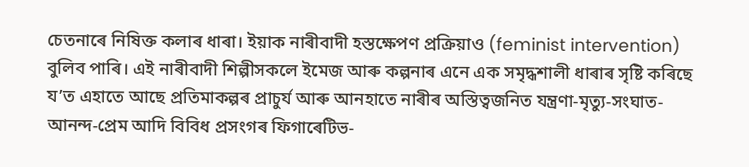চেতনাৰে নিষিক্ত কলাৰ ধাৰা। ইয়াক নাৰীবাদী হস্তক্ষেপণ প্রক্রিয়াও (feminist intervention) বুলিব পাৰি। এই নাৰীবাদী শিল্পীসকলে ইমেজ আৰু কল্পনাৰ এনে এক সমৃদ্ধশালী ধাৰাৰ সৃষ্টি কৰিছে য’ত এহাতে আছে প্রতিমাকল্পৰ প্ৰাচুৰ্য আৰু আনহাতে নাৰীৰ অস্তিত্বজনিত যন্ত্রণা-মৃত্যু-সংঘাত-আনন্দ-প্রেম আদি বিবিধ প্ৰসংগৰ ফিগাৰেটিভ-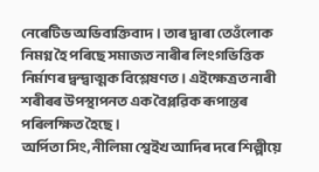নেৰেটিভ অভিব্যক্তিবাদ। তাৰ দ্বাৰা তেওঁলোক নিমগ্ন হৈ পৰিছে সমাজত নাৰীৰ লিংগভিত্তিক নিৰ্মাণৰ দ্বন্দ্বাত্মক বিশ্লেষণত। এইক্ষেত্ৰত নাৰী শৰীৰৰ উপস্থাপনত এক বৈপ্লৱিক ৰূপান্তৰ পৰিলক্ষিত হৈছে।
অর্পিতা সিং, নীলিমা শ্বেইখ আদিৰ দৰে শিল্পীয়ে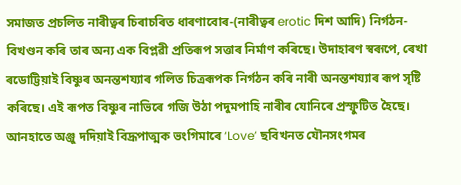সমাজত প্ৰচলিত নাৰীত্বৰ চিৰাচৰিত ধাৰণাবোৰ-(নাৰীত্বৰ erotic দিশ আদি) নির্গঠন-বিখণ্ডন কৰি তাৰ অন্য এক বিপ্লৱী প্ৰতিৰূপ সত্তাৰ নিৰ্মাণ কৰিছে। উদাহাৰণ স্বৰূপে, ৰেখা ৰডোট্টিয়াই বিষ্ণুৰ অনন্তশয্যাৰ গলিত চিত্ৰৰূপক নির্গঠন কৰি নাৰী অনন্তশয্যাৰ ৰূপ সৃষ্টি কৰিছে। এই ৰূপত বিষ্ণুৰ নাভিৰে গজি উঠা পদুমপাহি নাৰীৰ যোনিৰে প্ৰস্ফুটিত হৈছে। আনহাতে অঞ্জু দদিয়াই বিদ্রূপাত্মক ভংগিমাৰে ‘Love’ ছবিখনত যৌনসংগমৰ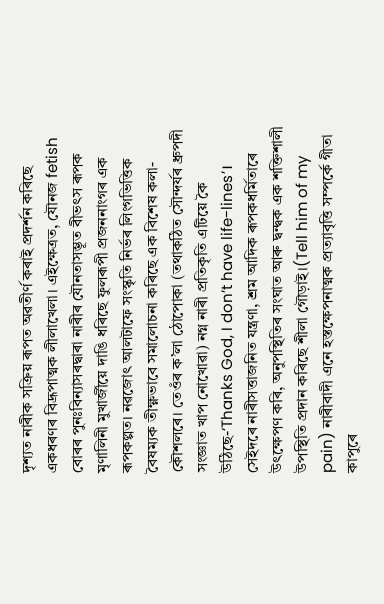দৃশ্যত নাৰীক সক্রিয় ৰূপত অৱতীৰ্ণ কৰাই প্ৰদৰ্শন কৰিছে একধৰণৰ বিদ্রূপাত্মক লীলাখেলা। এইক্ষেত্রত, যৌনজ fetish বোৰৰ পুনঃবিন্যাসৰদ্বাৰা নাৰীৰ যৌনতাসম্ভূত বীভৎস ৰূপক মৃণালিনী মুখার্জীয়ে দাঙি ধৰিছে ফুলৰূপী প্ৰজননাংগৰ এক ৰূপকল্পত। নৱজোৎ আলটাফে সংস্কৃতি নিৰ্ভৰ লিংগভিত্তিক বৈষম্যক তীক্ষ্ণভাবে সমালোচনা কৰিছে এক বিশেষ কলা-কৌশলৰে। তেওঁৰ ক’লা ঠোপোকা (তথাকঠিত সৌন্দৰ্যৰ ধ্রুপদী সংজ্ঞাত খাপ নোখোৱা) নগ্ন নাৰী প্ৰতিকৃতি এটিয়ে কৈ উঠিছে-‘Thanks God, I don’t have life-lines’।
সেইদৰে নাৰীসত্তাজনিত যন্ত্রণা, শ্রম আদিক ৰূপকধর্মিতাৰে উৎক্ষেপণ কৰি, অনুপস্থিতিৰ সংঘাত আৰু দ্বন্দ্বক এক শক্তিশালী উপস্থিতি প্রদান কৰিছে শীলা গৌড়াই।(Tell him of my pain) নাৰীবাদী এনে হস্তক্ষেপনাত্মক প্রত্যাবৃত্তি সম্পৰ্কে গীতা কাপুৰে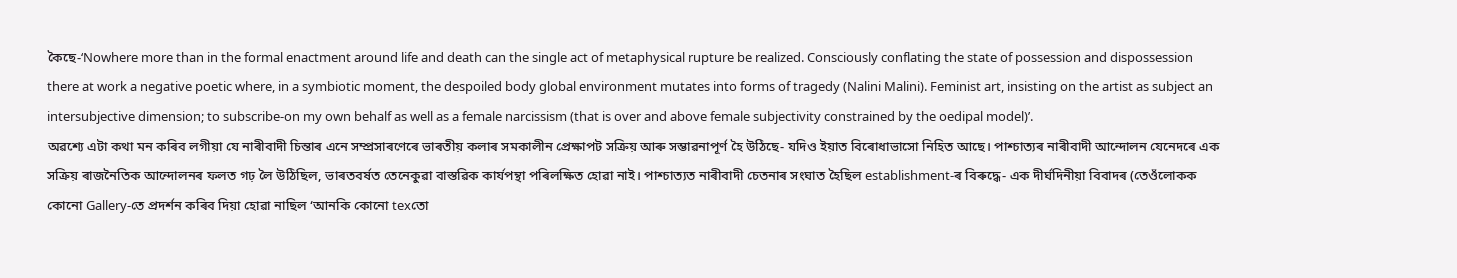কৈছে-‘Nowhere more than in the formal enactment around life and death can the single act of metaphysical rupture be realized. Consciously conflating the state of possession and dispossession there at work a negative poetic where, in a symbiotic moment, the despoiled body global environment mutates into forms of tragedy (Nalini Malini). Feminist art, insisting on the artist as subject an intersubjective dimension; to subscribe-on my own behalf as well as a female narcissism (that is over and above female subjectivity constrained by the oedipal model)’.
অৱশ্যে এটা কথা মন কৰিব লগীয়া যে নাৰীবাদী চিন্তাৰ এনে সম্প্ৰসাৰণেৰে ভাৰতীয় কলাৰ সমকালীন প্রেক্ষাপট সক্রিয় আৰু সম্ভাৱনাপূর্ণ হৈ উঠিছে- যদিও ইয়াত বিৰোধাভাসো নিহিত আছে। পাশ্চাত্যৰ নাৰীবাদী আন্দোলন যেনেদৰে এক সক্ৰিয় ৰাজনৈতিক আন্দোলনৰ ফলত গঢ় লৈ উঠিছিল, ভাৰতবৰ্ষত তেনেকুৱা বাস্তৱিক কাৰ্যপন্থা পৰিলক্ষিত হোৱা নাই। পাশ্চাত্যত নাৰীবাদী চেতনাৰ সংঘাত হৈছিল establishment-ৰ বিৰুদ্ধে- এক দীর্ঘদিনীয়া বিবাদৰ (তেওঁলোকক কোনো Gallery-তে প্ৰদৰ্শন কৰিব দিয়া হোৱা নাছিল ‘আনকি কোনো texতো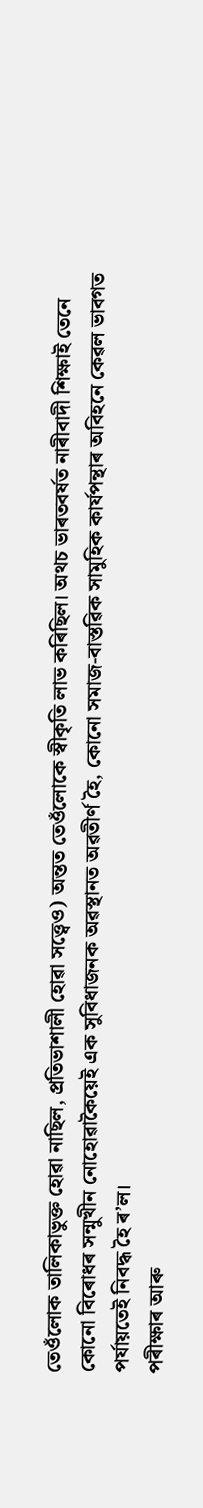তেওঁলোক তালিকাভুক্ত হোৱা নাছিল, প্রতিভাশালী হোৱা সত্ত্বেও) অন্তত তেওঁলোকে স্বীকৃতি লাভ কৰিছিল। অথচ ভাৰতবৰ্ষত নাৰীবাদী শিক্ষাই তেনে কোনো বিৰোধৰ সন্মুখীন নোহোৱাকৈয়েই এক সুবিধাজনক অৱস্থানত অৱতীৰ্ণ হৈ, কোনো সমাজ-বাস্তৱিক সামুহিক কাৰ্যপন্থাৰ অবিহনে কেৱল ভাবগত পর্যায়তেই নিবদ্ধ হৈ ৰ’ল।
পৰীক্ষাৰ আৰু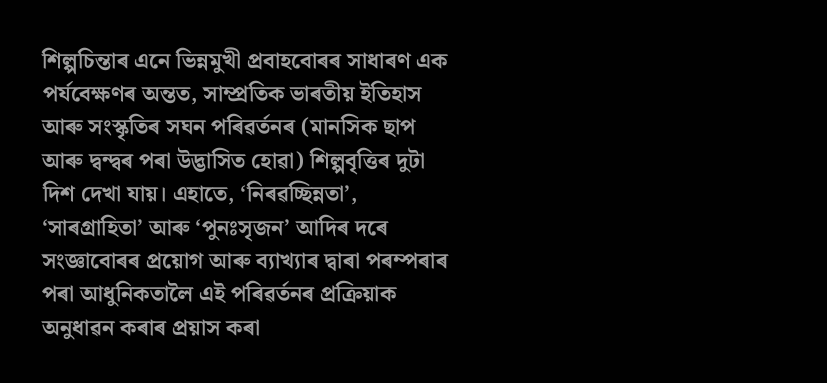শিল্পচিন্তাৰ এনে ভিন্নমুখী প্রবাহবোৰৰ সাধাৰণ এক পর্যবেক্ষণৰ অন্তত, সাম্প্ৰতিক ভাৰতীয় ইতিহাস আৰু সংস্কৃতিৰ সঘন পৰিৱৰ্তনৰ (মানসিক ছাপ আৰু দ্বন্দ্বৰ পৰা উদ্ভাসিত হোৱা) শিল্পবৃত্তিৰ দুটা দিশ দেখা যায়। এহাতে, ‘নিৰৱচ্ছিন্নতা’, ‘সাৰগ্ৰাহিতা’ আৰু ‘পুনঃসৃজন’ আদিৰ দৰে সংজ্ঞাবোৰৰ প্রয়োগ আৰু ব্যাখ্যাৰ দ্বাৰা পৰম্পৰাৰ পৰা আধুনিকতালৈ এই পৰিৱৰ্তনৰ প্ৰক্ৰিয়াক অনুধাৱন কৰাৰ প্ৰয়াস কৰা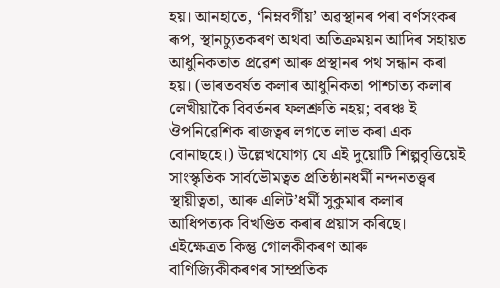হয়। আনহাতে, ‘নিম্নবর্গীয়’ অৱস্থানৰ পৰা বৰ্ণসংকৰ ৰূপ, স্থানচ্যুতকৰণ অথবা অতিক্ৰময়ন আদিৰ সহায়ত আধুনিকতাত প্ৰৱেশ আৰু প্ৰস্থানৰ পথ সন্ধান কৰা হয়। (ভাৰতবৰ্ষত কলাৰ আধুনিকতা পাশ্চাত্য কলাৰ লেখীয়াকৈ বিবৰ্তনৰ ফলশ্রুতি নহয়; বৰঞ্চ ই ঔপনিৱেশিক ৰাজত্বৰ লগতে লাভ কৰা এক বোনাছহে।) উল্লেখযোগ্য যে এই দুয়োটি শিল্পবৃত্তিয়েই সাংস্কৃতিক সার্বভৌমত্বত প্রতিষ্ঠানধর্মী নন্দনতত্ত্বৰ স্থায়ীত্বতা, আৰু এলিট’ধর্মী সুকুমাৰ কলাৰ আধিপত্যক বিখণ্ডিত কৰাৰ প্ৰয়াস কৰিছে। এইক্ষেত্রত কিন্তু গোলকীকৰণ আৰু বাণিজ্যিকীকৰণৰ সাম্প্ৰতিক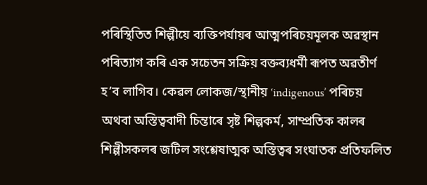পৰিস্থিতিত শিল্পীয়ে ব্যক্তিপৰ্যায়ৰ আত্মপৰিচয়মূলক অৱস্থান পৰিত্যাগ কৰি এক সচেতন সক্রিয় বক্তব্যধর্মী ৰূপত অৱতীৰ্ণ হ’ব লাগিব। কেৱল লোকজ/স্থানীয় ‘indigenous’ পৰিচয় অথবা অস্তিত্ববাদী চিন্তাৰে সৃষ্ট শিল্পকর্ম, সাম্প্ৰতিক কালৰ শিল্পীসকলৰ জটিল সংশ্লেষাত্মক অস্তিত্বৰ সংঘাতক প্রতিফলিত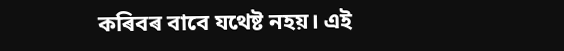কৰিবৰ বাবে যথেষ্ট নহয়। এই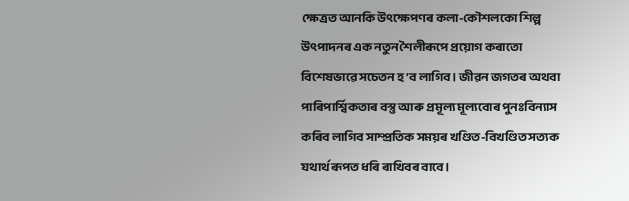ক্ষেত্ৰত আনকি উৎক্ষেপণৰ কলা-কৌশলকো শিল্প উৎপাদনৰ এক নতুন শৈলীৰূপে প্রয়োগ কৰাতো বিশেষভাৱে সচেতন হ’ব লাগিব। জীৱন জগতৰ অথবা পাৰিপাৰ্শ্বিকতাৰ বস্তু আৰু প্ৰমূল্য মূল্যবোৰ পুনঃবিন্যাস কৰিব লাগিব সাম্প্ৰতিক সময়ৰ খণ্ডিত-বিখণ্ডিত সত্যক যথার্থ ৰূপত ধৰি ৰাখিবৰ বাবে।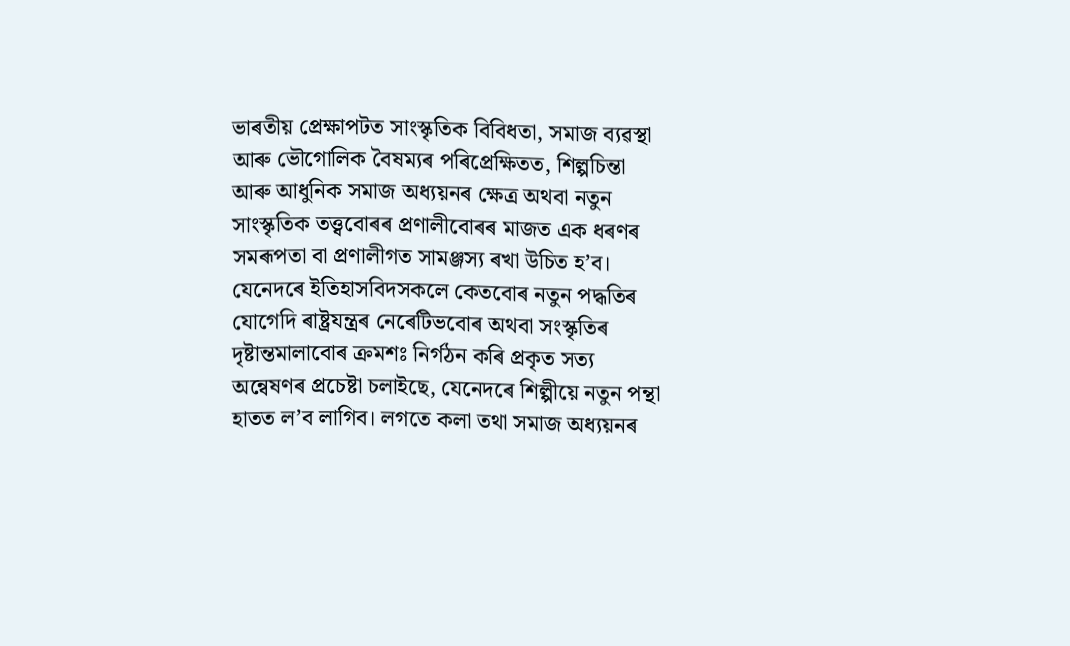ভাৰতীয় প্রেক্ষাপটত সাংস্কৃতিক বিবিধতা, সমাজ ব্যৱস্থা আৰু ভৌগোলিক বৈষম্যৰ পৰিপ্ৰেক্ষিতত, শিল্পচিন্তা আৰু আধুনিক সমাজ অধ্যয়নৰ ক্ষেত্র অথবা নতুন সাংস্কৃতিক তত্ত্ববোৰৰ প্ৰণালীবোৰৰ মাজত এক ধৰণৰ সমৰূপতা বা প্রণালীগত সামঞ্জস্য ৰখা উচিত হ’ব। যেনেদৰে ইতিহাসবিদসকলে কেতবোৰ নতুন পদ্ধতিৰ যোগেদি ৰাষ্ট্ৰযন্ত্ৰৰ নেৰেটিভবোৰ অথবা সংস্কৃতিৰ দৃষ্টান্তমালাবোৰ ক্ৰমশঃ নির্গঠন কৰি প্ৰকৃত সত্য অন্বেষণৰ প্ৰচেষ্টা চলাইছে, যেনেদৰে শিল্পীয়ে নতুন পন্থা হাতত ল’ব লাগিব। লগতে কলা তথা সমাজ অধ্যয়নৰ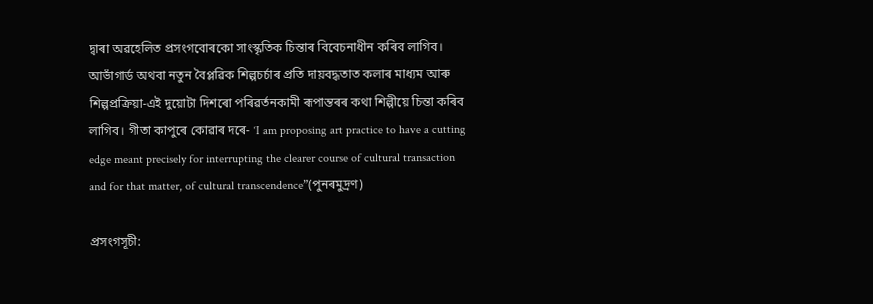দ্বাৰা অৱহেলিত প্ৰসংগবোৰকো সাংস্কৃতিক চিন্তাৰ বিবেচনাধীন কৰিব লাগিব। আভাঁগার্ড অথবা নতুন বৈপ্লৱিক শিল্পচৰ্চাৰ প্ৰতি দায়বদ্ধতাত কলাৰ মাধ্যম আৰু শিল্পপ্রক্রিয়া-এই দুয়োটা দিশৰো পৰিৱৰ্তনকামী ৰূপান্তৰৰ কথা শিল্পীয়ে চিন্তা কৰিব লাগিব। গীতা কাপুৰে কোৱাৰ দৰে- ‘I am proposing art practice to have a cutting edge meant precisely for interrupting the clearer course of cultural transaction and for that matter, of cultural transcendence”(পুনৰমুদ্ৰণ)

প্রসংগসূচী: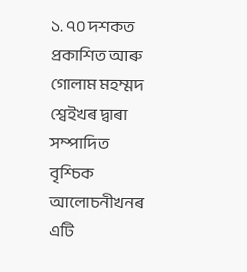১. ৭০ দশকত প্রকাশিত আৰু গোলাম মহম্মদ শ্বেইখৰ দ্বাৰা সম্পাদিত বৃশ্চিক আলোচনীখনৰ এটি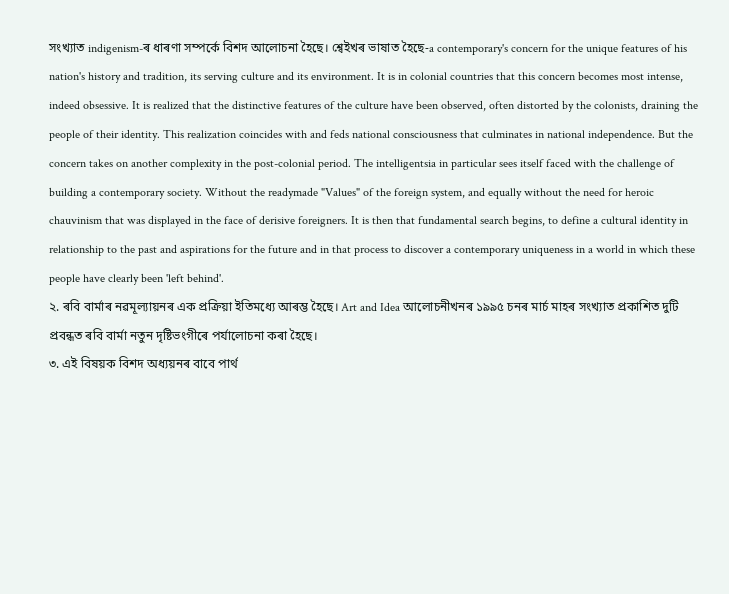সংখ্যাত indigenism-ৰ ধাৰণা সম্পৰ্কে বিশদ আলোচনা হৈছে। শ্বেইখৰ ভাষাত হৈছে-a contemporary's concern for the unique features of his nation's history and tradition, its serving culture and its environment. It is in colonial countries that this concern becomes most intense, indeed obsessive. It is realized that the distinctive features of the culture have been observed, often distorted by the colonists, draining the people of their identity. This realization coincides with and feds national consciousness that culminates in national independence. But the concern takes on another complexity in the post-colonial period. The intelligentsia in particular sees itself faced with the challenge of building a contemporary society. Without the readymade "Values" of the foreign system, and equally without the need for heroic chauvinism that was displayed in the face of derisive foreigners. It is then that fundamental search begins, to define a cultural identity in relationship to the past and aspirations for the future and in that process to discover a contemporary uniqueness in a world in which these people have clearly been 'left behind'.
২. ৰবি বাৰ্মাৰ নৱমূল্যায়নৰ এক প্রক্রিয়া ইতিমধ্যে আৰম্ভ হৈছে। Art and Idea আলোচনীখনৰ ১৯৯৫ চনৰ মাৰ্চ মাহৰ সংখ্যাত প্রকাশিত দুটি প্ৰবন্ধত ৰবি বাৰ্মা নতুন দৃষ্টিভংগীৰে পৰ্যালোচনা কৰা হৈছে।
৩. এই বিষয়ক বিশদ অধ্যয়নৰ বাবে পার্থ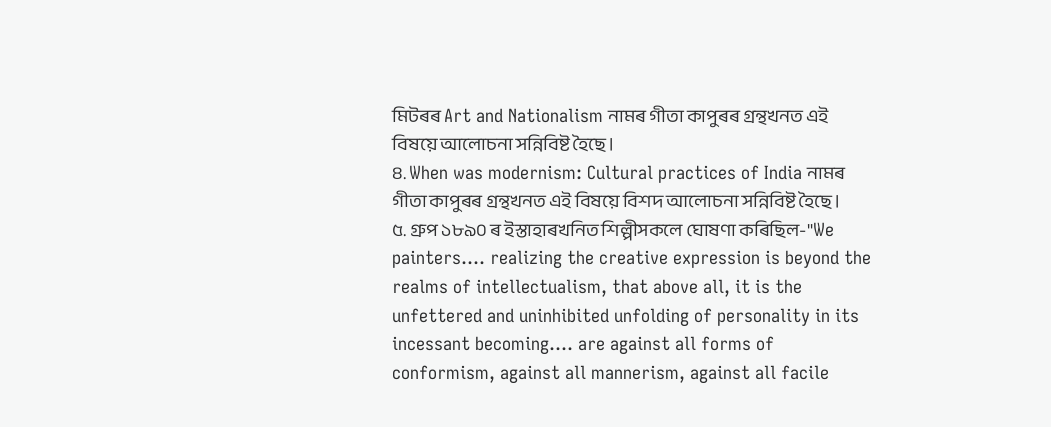মিটৰৰ Art and Nationalism নামৰ গীতা কাপুৰৰ গ্ৰন্থখনত এই বিষয়ে আলোচনা সন্নিবিষ্ট হৈছে।
৪. When was modernism: Cultural practices of India নামৰ গীতা কাপুৰৰ গ্ৰন্থখনত এই বিষয়ে বিশদ আলোচনা সন্নিবিষ্ট হৈছে।
৫. গ্রুপ ১৮৯০ ৰ ইস্তাহাৰখনিত শিল্পীসকলে ঘোষণা কৰিছিল-"We painters.... realizing the creative expression is beyond the realms of intellectualism, that above all, it is the unfettered and uninhibited unfolding of personality in its incessant becoming.... are against all forms of conformism, against all mannerism, against all facile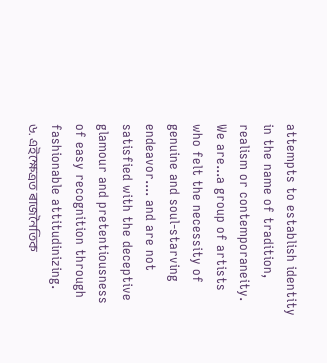attempts to establish identity in the name of tradition, realism or contemporaneity. We are...a group of artists who felt the necessity of genuine and soul-starving endeavor.... and are not satisfied with the deceptive glamour and pretentiousness of easy recognition through fashionable attitudinizing.
৬. এইক্ষেত্ৰত ৰাজনৈতিক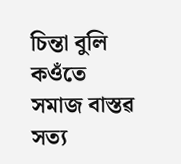চিন্তা বুলি কওঁতে সমাজ বাস্তৱ সত্য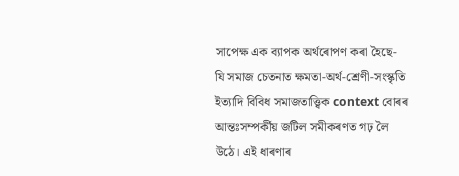সাপেক্ষ এক ব্যাপক অৰ্থৰোপণ কৰা হৈছে- যি সমাজ চেতনাত ক্ষমতা-অর্থ-শ্রেণী-সংস্কৃতি ইত্যাদি বিবিধ সমাজতাত্ত্বিক context বোৰৰ আন্তঃসম্পৰ্কীয় জটিল সমীকৰণত গঢ় লৈ উঠে। এই ধাৰণাৰ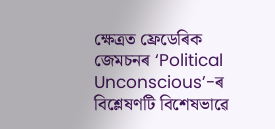ক্ষেত্ৰত ফ্রেডেৰিক জেমচনৰ ‘Political Unconscious’-ৰ বিশ্লেষণটি বিশেষভাৱে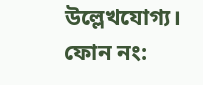উল্লেখযোগ্য।
ফোন নং: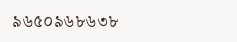৯৬৫০৯৬৮৬৩৮